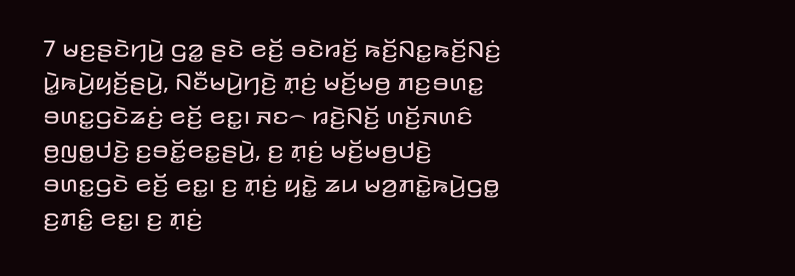7 ꤗꤢ꤬ꤔꤢꤧꤚꤣꤧ꤬ ꤞꤤ꤭ ꤔꤢꤧ ꤕꤢꤩ꤬ ꤋꤢꤧꤙꤢꤩ꤬ ꤒꤢꤩ꤬ꤡꤢ꤭ꤒꤢꤩ꤬ꤡꤢꤦ꤬ ꤣꤧ꤭ꤒꤣꤧ꤬ꤟꤢꤩ꤬ꤔꤣꤧ꤬, ꤡꤢꤪꤗꤣꤧ꤬ꤚꤢꤧ꤬ ꤊ꤫ꤢꤦ꤬ ꤗꤢꤩ꤬ꤗꤥ꤬ ꤊꤢ꤬ꤋꤛꤢ꤭ ꤋꤛꤢ꤭ꤞꤢꤧꤘꤢꤦ꤬ ꤕꤢꤩ꤬ ꤕꤢ꤭꤯ ꤏꤢ꤮ ꤙꤢꤧ꤬ꤡꤢꤩ꤬ ꤛꤢꤩ꤬ꤏꤛꤢꤨ ꤥ꤬ꤜꤥ꤭ꤓꤢꤧ꤬ ꤢ꤬ꤋꤢꤩ꤭ꤕꤢ꤭ꤔꤣꤧ꤬, ꤢ꤬ ꤊ꤫ꤢꤦ꤬ ꤗꤢꤩ꤬ꤗꤥ꤬ꤓꤢꤧ꤬ ꤋꤛꤢ꤭ꤞꤢꤧ ꤕꤢꤩ꤬ ꤕꤢ꤭꤯ ꤢ꤬ ꤊ꤫ꤢꤦ꤬ ꤟꤢꤧ꤭ ꤘꤣ ꤗꤤ꤬ꤊꤢꤧ꤭ꤒꤣꤧ꤬ꤞꤥ꤭ ꤢ꤬ꤊꤢꤨ꤭ ꤕꤢ꤭꤯ ꤢ꤬ ꤊ꤫ꤢꤦ꤬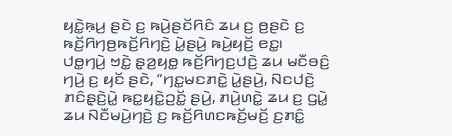ꤟꤢꤧ꤭ꤒ꤫ꤣ꤬ ꤔꤢꤧ ꤢ꤬ ꤒꤣꤧ꤬ꤔꤢꤩꤖꤢꤨ ꤘꤣ ꤢ꤬ ꤥ꤬ꤔꤢꤧ ꤢ꤬ ꤒꤢꤩ꤬ꤖꤚꤥ꤬ꤒꤢꤩ꤬ꤖꤚꤢꤧ꤬ ꤣꤧ꤭ꤔꤣꤧ꤬ ꤒꤣꤧ꤬ꤟꤢꤩ꤬ ꤕꤢ꤭꤯
ꤓꤥ꤭ꤚꤣꤧ꤬ ꤠꤢꤧ꤭ ꤔ꤫ꤤ꤬ꤟꤥ꤭ ꤒꤢꤩ꤬ꤖꤚꤢ꤬ꤓꤢꤧ꤬ ꤘꤣ ꤗꤢꤪꤋꤢꤨ꤬ ꤚꤣꤧ꤬ ꤢ꤬ ꤟꤢꤩ ꤔꤢꤧ, “ꤚꤢ꤭ꤗꤢꤊꤢꤧ꤭ ꤣꤧ꤭ꤔꤣꤧ꤬, ꤡꤢꤓꤢꤧ꤬ ꤊꤢꤨꤔ꤫ꤢꤧ꤬ꤣꤧ꤭ ꤒꤢ꤭ꤟꤢꤧ꤭ꤑꤢꤩ꤭ ꤔꤣꤧ꤬, ꤊꤣꤧ꤬ꤛꤢꤧ꤭ ꤘꤣ ꤢ꤬ ꤞꤣꤧ꤭ ꤘꤣ ꤡꤢꤪꤗꤣꤧ꤬ꤚꤢꤧ꤬ ꤢ꤬ ꤒꤢꤩ꤬ꤖꤛꤢꤒꤢꤩ꤬ꤗꤢꤩ꤬ ꤢ꤬ꤊꤢꤨ꤭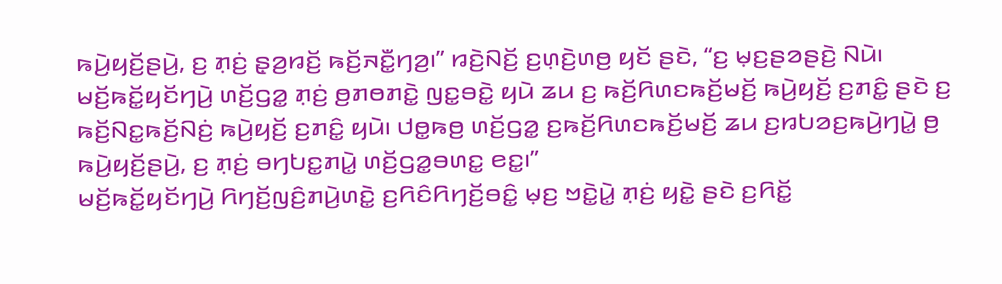ꤒꤣꤧ꤬ꤟꤢꤩ꤬ꤔꤣꤧ꤬, ꤢ꤬ ꤊ꤫ꤢꤦ꤬ ꤔ꤫ꤤ꤬ꤙꤢꤩ꤬ ꤒꤢꤩ꤬ꤏꤢꤪ꤭ꤚꤤ꤬꤯” ꤙꤢꤧ꤬ꤡꤢꤩ꤬ ꤢ꤬ꤛ꤫ꤢꤧ꤬ꤛꤥ꤬ ꤟꤢꤩ ꤔꤢꤧ, “ꤢ꤬ ꤗ꤫ꤢ꤬ꤔꤤꤔꤢꤧ꤬ ꤡꤣꤧ꤯ ꤗꤢꤩ꤬ꤒꤢꤩ꤭ꤟꤢꤩꤚꤣꤧ꤬ ꤛꤢꤩ꤬ꤞꤤ꤭ ꤊ꤫ꤢꤦ꤬ ꤥ꤬ꤊꤥꤊꤢꤧ꤭ ꤜꤢ꤭ꤋꤢꤧ꤭ ꤟꤣꤧ ꤘꤣ ꤢ꤬ ꤒꤢꤩ꤬ꤖꤛꤢꤒꤢꤩ꤬ꤗꤢꤩ꤬ ꤒꤣꤧ꤬ꤟꤢꤩ꤬ ꤢ꤬ꤊꤢꤨ꤭ ꤔꤢꤧ ꤢ꤬ ꤒꤢꤩ꤬ꤡꤢ꤭ꤒꤢꤩ꤬ꤡꤢꤦ꤬ ꤒꤣꤧ꤬ꤟꤢꤩ꤬ ꤢ꤬ꤊꤢꤨ꤭ ꤟꤣꤧ꤯ ꤓꤥ꤭ꤒꤥ꤬ ꤛꤢꤩ꤬ꤞꤤ꤭ ꤢ꤬ꤒꤢꤩ꤬ꤖꤛꤢꤒꤢꤩ꤬ꤗꤢꤩ꤬ ꤘꤣ ꤢ꤬ꤙꤝꤤꤢ꤬ꤒꤣꤧ꤬ꤚꤣꤧ꤭ ꤥ꤬ ꤒꤣꤧ꤬ꤟꤢꤩ꤬ꤔꤣꤧ꤬, ꤢ꤬ ꤊ꤫ꤢꤦ꤬ ꤋꤚꤝꤢ꤭ꤊꤣꤧ꤭ ꤛꤢꤩ꤬ꤞꤤ꤭ꤋꤛꤢ꤭ ꤕꤢ꤭꤯”
ꤗꤢꤩ꤬ꤒꤢꤩ꤭ꤟꤢꤩꤚꤣꤧ꤬ ꤖꤚꤢꤩ꤬ꤜꤢꤨ꤬ꤊꤣꤧ꤬ꤛꤢꤧ꤭ ꤢ꤬ꤖꤢꤨꤖꤚꤢꤩ꤬ꤋꤢꤨ꤭ ꤗ꤫ꤢ꤬ ꤠꤢꤧ꤭ꤣꤧ꤭ ꤊ꤫ꤢꤦ꤬ ꤟꤢꤧ꤭ ꤔꤢꤧ ꤢ꤬ꤖꤢꤩ꤭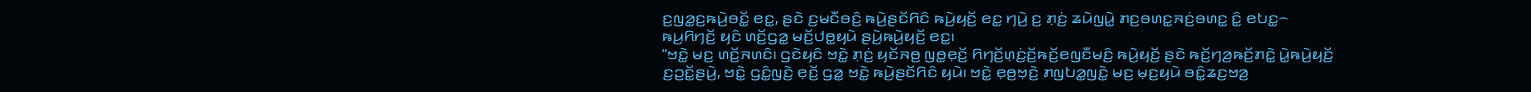ꤢ꤬ꤜꤤ꤭ꤢ꤬ꤒꤣꤧ꤬ꤋꤢꤩ꤭ ꤕꤢ꤭, ꤔꤢꤧ ꤢ꤬ꤗꤢꤪꤋꤢꤨ꤬ ꤒꤣꤧ꤬ꤔꤢꤩꤖꤢꤨ ꤒꤣꤧ꤬ꤟꤢꤩ꤬ ꤕꤢ꤭ ꤚꤣꤧ꤬ ꤢ꤬ ꤊ꤫ꤢꤦ꤬ ꤘꤣꤧꤜꤣꤧ꤭ ꤊꤢ꤬ꤋꤛꤢ꤭ꤏꤢꤦ꤬ꤋꤛꤢ꤭ ꤢꤨ꤭ ꤕꤝꤢ꤭꤮ ꤒꤣ꤬ꤖꤚꤢꤩ꤬ ꤟꤢꤨ ꤛꤢꤩ꤬ꤞꤤ꤭ ꤗꤢꤩ꤬ꤓꤥ꤭ꤟꤣꤧ ꤔꤣꤧ꤬ꤒꤣꤧ꤬ꤟꤢꤩ꤬ ꤕꤢ꤭꤯
“ꤠꤢꤧ꤭ ꤗꤢ꤬ ꤛꤢꤩ꤬ꤏꤛꤢꤨ꤯ ꤞꤢꤧꤟꤢꤨ ꤠꤢꤧ꤭ ꤊ꤫ꤢꤦ꤬ ꤟꤢꤩꤏꤥ꤬ ꤜꤥ꤭ꤕ꤫ꤢꤩ꤬ ꤖꤚꤢꤩ꤬ꤛ꤫ꤢꤦ꤬ꤢꤩ꤬ꤒꤢꤩ꤬ꤕꤜꤢꤪꤗꤢꤨ꤬ ꤒꤣꤧ꤬ꤟꤢꤩ꤬ ꤔꤢꤧ ꤒꤢꤩ꤬ꤚꤤ꤬ꤒꤢꤩ꤬ꤊꤢꤧ꤭ ꤣꤧ꤭ꤒꤣꤧ꤬ꤟꤢꤩ꤬ ꤢ꤬ꤑꤢꤩ꤭ꤔꤣꤧ꤬, ꤠꤢꤧ꤭ ꤞꤢꤨ꤭ꤜꤢꤧ꤬ ꤕ꤫ꤢꤩ꤬ ꤞꤤ꤭ ꤠꤢꤧ꤭ ꤒꤣꤧ꤬ꤔꤢꤩꤖꤢꤨ ꤟꤣꤧ꤯ ꤠꤢꤧ꤭ ꤕ꤫ꤥ꤬ꤠ꤫ꤢꤧ꤬ ꤊꤜꤝꤤ꤭ꤜꤢꤧ꤭ ꤗꤢ꤬ ꤗ꤫ꤢ꤬ꤟꤣꤧ ꤋꤢꤨ꤭ꤘꤢ꤬ꤠꤤ꤬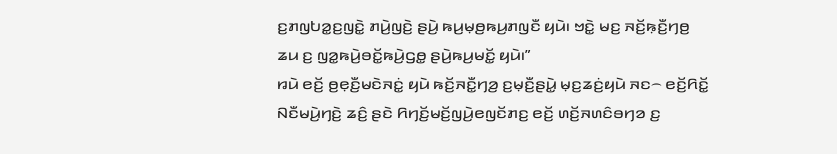ꤢ꤬ꤊꤜꤝꤤ꤭ꤢ꤬ꤜꤢꤧ꤭ ꤊꤣꤧ꤬ꤜꤢꤧ꤬ ꤔꤣꤧ꤬ ꤒꤣ꤬ꤗ꤫ꤥ꤬ꤒꤣ꤬ꤊꤜꤢꤪ ꤟꤣꤧ꤯ ꤠꤢꤧ꤭ ꤗꤢ꤬ ꤏꤢꤩ꤬ꤒ꤫ꤢꤪ꤬ꤚꤥ꤬ ꤘꤣ ꤢ꤬ ꤜꤤ꤭ꤒꤣꤧ꤬ꤋꤢꤩ꤭ꤒꤣꤧ꤬ꤞꤥ꤭ ꤔꤣꤧ꤬ꤒꤣ꤬ꤗꤢꤩ꤭ ꤟꤣꤧ꤯”
ꤙꤣꤧ ꤕꤢꤩ꤬ ꤥ꤬ꤕ꤫ꤢꤪ꤬ꤗꤢꤧꤏꤢꤦ꤭ ꤟꤣꤧ ꤒꤢꤩ꤬ꤏꤢꤪ꤭ꤚꤤ꤬ ꤢ꤬ꤗ꤫ꤢꤪ꤬ꤔꤣꤧ꤭ ꤗ꤫ꤢ꤬ꤘꤢꤦ꤬ꤟꤣꤧ ꤏꤢ꤮ ꤕꤢꤩ꤬ꤖꤢꤩ꤭ ꤡꤢꤪꤗꤣꤧ꤬ꤚꤢꤧ꤬ ꤘꤢꤨ꤬ ꤔꤢꤧ ꤖꤚꤢꤩ꤬ꤗꤢꤩ꤬ꤜꤣꤧ꤬ꤕꤜꤢꤩꤊꤢ꤬ ꤕꤢꤩ꤬ ꤛꤢꤩ꤬ꤏꤛꤢꤨꤋꤚꤤ ꤢ꤬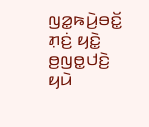ꤜꤤ꤭ꤒꤣꤧ꤬ꤋꤢꤩ꤭ ꤊ꤫ꤢꤦ꤬ ꤟꤢꤧ꤭ ꤥ꤬ꤜꤥ꤭ꤓꤢꤧ꤬ ꤟꤣꤧ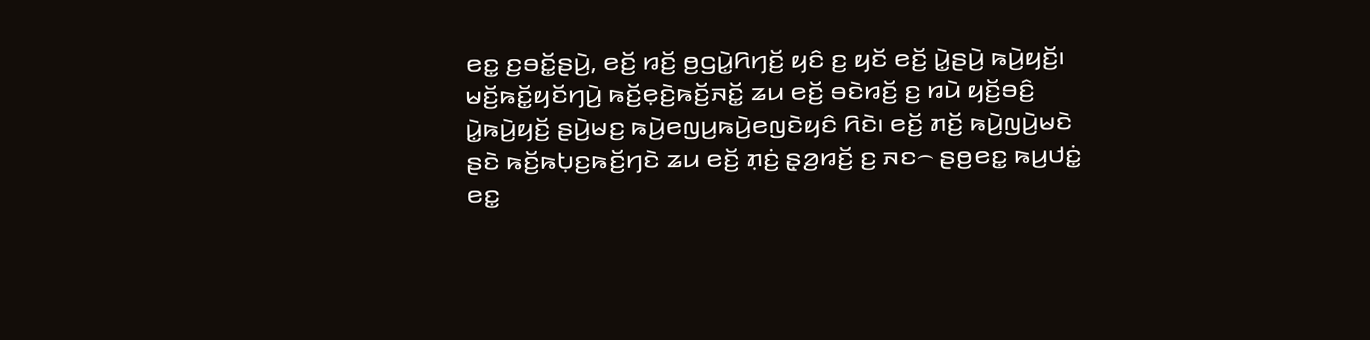ꤕꤢ꤭ ꤢ꤬ꤋꤢꤩ꤭ꤔꤣꤧ꤬, ꤕꤢꤩ꤬ ꤙꤢꤩ꤬ ꤥ꤬ꤞꤣꤧ꤭ꤖꤚꤢꤩ꤬ ꤟꤢꤨ ꤢ꤬ ꤟꤢꤩ ꤕꤢꤩ꤬ ꤣꤧ꤭ꤔꤣꤧ꤬ ꤒꤣꤧ꤬ꤟꤢꤩ꤬꤯
ꤗꤢꤩ꤬ꤒꤢꤩ꤭ꤟꤢꤩꤚꤣꤧ꤬ ꤒꤢꤩ꤬ꤕ꤫ꤢꤧ꤬ꤒꤢꤩ꤬ꤏꤢꤩ꤭ ꤘꤣ ꤕꤢꤩ꤬ ꤋꤢꤧꤙꤢꤩ꤬ ꤢ꤬ ꤙꤣꤧ ꤟꤢꤩ꤬ꤋꤢꤨ꤬ ꤣꤧ꤭ꤒꤣꤧ꤬ꤟꤢꤩ꤬ ꤔꤣꤧ꤬ꤗꤢ꤬ ꤒꤣꤧ꤬ꤕꤜꤣ꤬ꤒꤣꤧ꤬ꤕꤜꤢꤧꤟꤢꤨ ꤖꤢꤧ꤯ ꤕꤢꤩ꤬ ꤊꤢꤩ꤬ ꤒꤣꤧ꤬ꤜꤣꤧ꤬ꤗꤢꤧ ꤔꤢꤧ ꤒꤢꤩ꤬ꤒꤝ꤫ꤢ꤬ꤒꤢꤩ꤬ꤚꤢꤧ ꤘꤣ ꤕꤢꤩ꤬ ꤊ꤫ꤢꤦ꤬ ꤔ꤫ꤤ꤬ꤙꤢꤩ꤬ ꤢ꤬ ꤏꤢ꤮ ꤔꤥ꤬ꤕꤢ꤭ ꤒꤣ꤬ꤓꤢꤦ꤭ ꤕꤢ꤭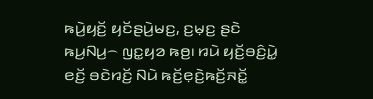ꤒꤣꤧ꤬ꤟꤢꤩ꤬ ꤟꤢꤩꤔꤣꤧ꤬ꤗꤢ꤬, ꤢ꤬ꤗ꤫ꤢ꤬ ꤔꤢꤧ ꤒꤣ꤬ꤡꤣ꤬꤮ ꤜꤢ꤭ꤟꤤ ꤒꤥ꤬꤯ ꤙꤣꤧ ꤟꤢꤩ꤬ꤋꤢꤨ꤬ꤣꤧ꤭ ꤕꤢꤩ꤬ ꤋꤢꤧꤙꤢꤩ꤬ ꤡꤣꤧ ꤒꤢꤩ꤬ꤕ꤫ꤢꤧ꤬ꤒꤢꤩ꤬ꤏꤢꤩ꤭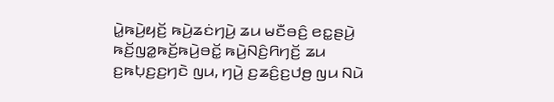ꤣꤧ꤭ꤒꤣꤧ꤬ꤟꤢꤩ꤬ ꤒꤣꤧ꤬ꤘꤢꤦꤚꤣꤧ꤬ ꤘꤣ ꤗꤢꤪꤋꤢꤨ꤬ ꤕꤢ꤭ꤔꤣꤧ꤬ ꤒꤢꤩ꤬ꤜꤤ꤭ꤒꤢꤩ꤬ꤒꤣꤧ꤬ꤋꤢꤩ꤭ ꤒꤣꤧ꤬ꤡꤢꤨ꤬ꤖꤚꤢꤩ꤬ ꤘꤣ ꤢ꤬ꤒꤝ꤫ꤢ꤬ꤢ꤬ꤚꤢꤧ ꤜꤣ, ꤚꤣꤧ꤬ ꤢ꤬ꤘꤢꤨ꤬ꤢ꤬ꤓꤥ꤬ ꤜꤣ ꤡꤣꤧ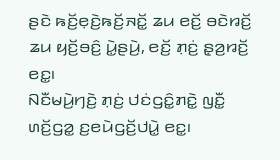ꤔꤢꤧ ꤒꤢꤩ꤬ꤕ꤫ꤢꤧ꤬ꤒꤢꤩ꤬ꤏꤢꤩ꤭ ꤘꤣ ꤕꤢꤩ꤬ ꤋꤢꤧꤙꤢꤩ꤬ ꤘꤣ ꤟꤢꤩ꤬ꤋꤢꤨ꤬ ꤣꤧ꤭ꤔꤣꤧ꤬, ꤕꤢꤩ꤬ ꤊ꤫ꤢꤦ꤬ ꤔ꤫ꤤ꤬ꤙꤢꤩ꤬ ꤕꤢ꤭꤯
ꤡꤢꤪꤗꤣꤧ꤬ꤚꤢꤧ꤬ ꤊ꤫ꤢꤦ꤬ ꤓꤢꤦꤞꤢꤨ꤭ꤊꤢꤧ꤭ ꤜꤢꤪ꤭ ꤛꤢꤩ꤬ꤞꤤ꤭ ꤢ꤬ꤕꤣꤧꤞꤢꤩ꤬ꤓꤣꤧ꤭ ꤕꤢ꤭꤯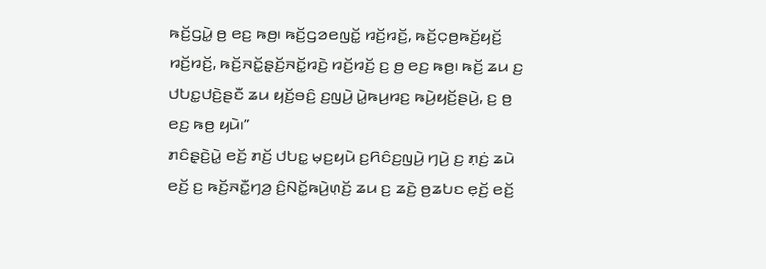ꤒꤢꤩ꤬ꤞꤣꤧ꤭ ꤥ꤬ ꤕꤢ꤬ ꤒꤥ꤬꤯ ꤒꤢꤩ꤬ꤞꤤꤕꤜꤢꤩ꤭ ꤙꤢꤩ꤬ꤙꤢꤩ꤬, ꤒꤢꤩ꤬ꤍ꤫ꤥ꤬ꤒꤢꤩ꤬ꤟꤢꤩ꤬ ꤙꤢꤩ꤬ꤙꤢꤩ꤬, ꤒꤢꤩ꤬ꤏꤢꤩ꤭ꤔ꤫ꤢꤩ꤬ꤏꤢꤩ꤭ꤙꤢꤧ꤬ ꤙꤢꤩ꤬ꤙꤢꤩ꤬ ꤢ꤬ ꤥ꤬ ꤕꤢ꤬ ꤒꤥ꤬꤯ ꤒꤢꤩ꤬ ꤘꤣ ꤢ꤬ ꤓꤝꤢ꤭ꤓꤢꤧ꤬ꤔꤢꤪ ꤘꤣ ꤟꤢꤩ꤬ꤋꤢꤨ꤬ ꤢ꤬ꤜꤣꤧ꤬ ꤣꤧ꤭ꤒꤣ꤬ꤙꤢ꤬ ꤒꤣꤧ꤬ꤟꤢꤩ꤬ꤔꤣꤧ꤬, ꤢ꤬ ꤥ꤬ ꤕꤢ꤬ ꤒꤥ꤬ ꤟꤣꤧ꤯”
ꤊꤢꤨꤔ꤫ꤢꤧ꤬ꤣꤧ꤭ ꤕꤢꤩ꤬ ꤊꤢꤩ꤬ ꤓꤝꤢ꤭ ꤗ꤫ꤢ꤬ꤟꤣꤧ ꤢ꤬ꤖꤢꤨꤢ꤬ꤜꤣꤧ꤬ ꤚꤣꤧ꤬ ꤢ꤬ ꤊ꤫ꤢꤦ꤬ ꤘꤣꤧ ꤕꤢꤩ꤬ ꤢ꤬ ꤒꤢꤩ꤬ꤏꤢꤪ꤭ꤚꤤ꤬ ꤢꤨ꤬ꤡꤢꤩ꤭ꤒꤣꤧ꤬ꤛ꤫ꤢꤩ꤬ ꤘꤣ ꤢ꤬ ꤘꤢꤧ꤬ ꤥ꤬ꤘꤝꤢ ꤕ꤫ꤢꤩ꤬ ꤕꤢꤩ꤬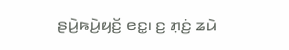ꤔꤣꤧ꤬ꤒꤣꤧ꤬ꤟꤢꤩ꤬ ꤕꤢ꤭꤯ ꤢ꤬ ꤊ꤫ꤢꤦ꤬ ꤘꤣꤧ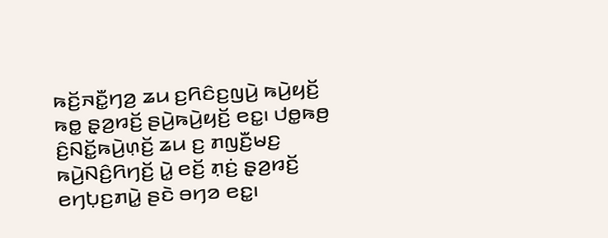ꤒꤢꤩ꤬ꤏꤢꤪ꤭ꤚꤤ꤬ ꤘꤣ ꤢ꤬ꤖꤢꤨꤢ꤬ꤜꤣꤧ꤬ ꤒꤣꤧ꤬ꤟꤢꤩ꤬ ꤒꤥ꤭ ꤔ꤫ꤤ꤬ꤙꤢꤩ꤬ ꤔꤣꤧ꤬ꤒꤣꤧ꤬ꤟꤢꤩ꤬ ꤕꤢ꤭꤯ ꤓꤥ꤭ꤒꤥ꤬ ꤢꤨ꤬ꤡꤢꤩ꤭ꤒꤣꤧ꤬ꤛ꤫ꤢꤩ꤬ ꤘꤣ ꤢ꤬ ꤊꤜꤢꤪ꤬ꤗꤢ꤬ ꤒꤣꤧ꤬ꤡꤢꤨ꤬ꤖꤚꤢꤩ꤬ ꤣꤧ꤭ ꤕꤢꤩ꤬ ꤊ꤫ꤢꤦ꤬ ꤔ꤫ꤤ꤬ꤙꤢꤩ꤬ ꤕꤚꤝ꤫ꤢ꤬ꤊꤣꤧ꤭ ꤔꤢꤧ ꤋꤚꤤ ꤕꤢ꤭꤯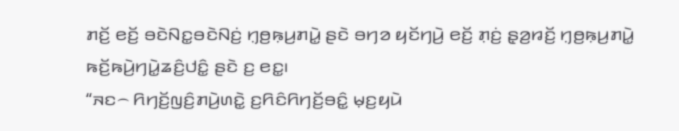ꤊꤢꤩ꤬ ꤕꤢꤩ꤬ ꤋꤢꤧꤡꤢ꤭ꤋꤢꤧꤡꤢꤦ꤬ ꤚ꤫ꤥ꤬ꤒ꤫ꤣ꤬ꤊꤣꤧ꤭ ꤔꤢꤧ ꤋꤚꤤ ꤟꤢꤩꤚꤣꤧ꤬ ꤕꤢꤩ꤬ ꤊ꤫ꤢꤦ꤬ ꤔ꤫ꤤ꤬ꤙꤢꤩ꤬ ꤚ꤫ꤥ꤬ꤒ꤫ꤣ꤬ꤊꤣꤧ꤭ ꤒꤢꤩ꤬ꤒꤣꤧ꤬ꤚꤣꤧ꤭ꤘꤢꤨ꤬ꤓꤢꤨ꤭ ꤔꤢꤧ ꤢ꤬ ꤕꤢ꤭꤯
“ꤏꤢ꤮ ꤖꤚꤢꤩ꤬ꤜꤢꤨ꤬ꤊꤣꤧ꤬ꤛꤢꤧ꤭ ꤢ꤬ꤖꤢꤨꤖꤚꤢꤩ꤬ꤋꤢꤨ꤭ ꤗ꤫ꤢ꤬ꤟꤣꤧ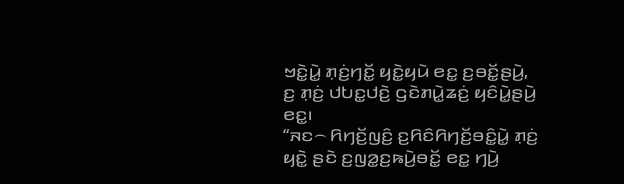ꤠꤢꤧ꤭ꤣꤧ꤭ ꤊ꤫ꤢꤦ꤬ꤚꤢꤩ꤭ ꤟꤢꤧ꤭ꤟꤣꤧ ꤕꤢ꤭ ꤢ꤬ꤋꤢꤩ꤭ꤔꤣꤧ꤬, ꤢ꤬ ꤊ꤫ꤢꤦ꤬ ꤓꤝꤢ꤭ꤓꤢꤧ꤬ ꤞꤢꤧꤊꤣꤧ꤭ꤘꤢꤦ꤬ ꤟꤢꤨꤣꤧ꤭ꤔꤣꤧ꤬ ꤕꤢ꤭꤯
“ꤏꤢ꤮ ꤖꤚꤢꤩ꤬ꤜꤢꤨ꤬ ꤢ꤬ꤖꤢꤨꤖꤚꤢꤩ꤬ꤋꤢꤨ꤭ꤣꤧ꤭ ꤊ꤫ꤢꤦ꤬ ꤟꤢꤧ꤭ ꤔꤢꤧ ꤢ꤬ꤜꤤ꤭ꤢ꤬ꤒꤣꤧ꤬ꤋꤢꤩ꤭ ꤕꤢ꤭ ꤚꤣꤧ꤬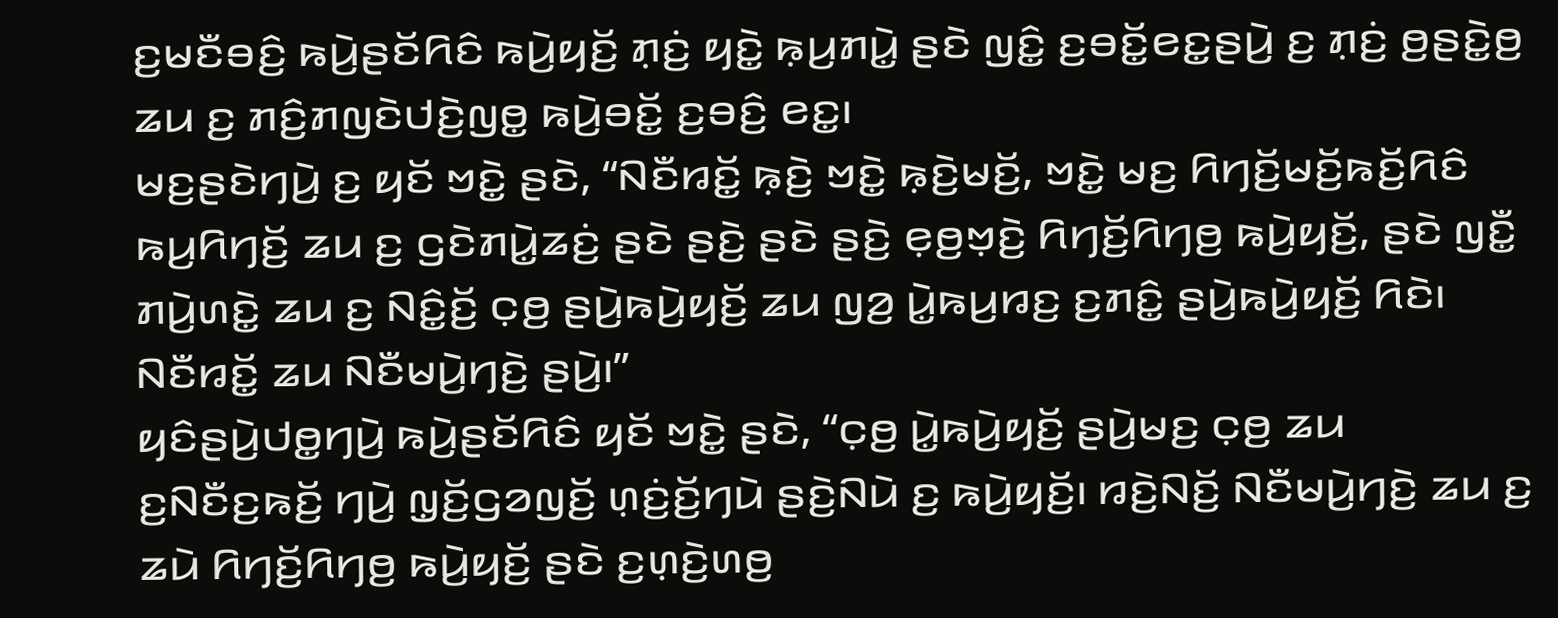ꤢ꤬ꤗꤢꤪꤋꤢꤨ꤬ ꤒꤣꤧ꤬ꤔꤢꤩꤖꤢꤨ ꤒꤣꤧ꤬ꤟꤢꤩ꤬ ꤊ꤫ꤢꤦ꤬ ꤟꤢꤧ꤭ ꤒ꤫ꤣ꤬ꤊꤣꤧ꤭ ꤔꤢꤧ ꤜꤢꤨ꤭ ꤢ꤬ꤋꤢꤩ꤭ꤕꤢ꤭ꤔꤣꤧ꤬ ꤢ꤬ ꤊ꤫ꤢꤦ꤬ ꤥ꤬ꤔꤢꤧ꤭ꤥ꤬ ꤘꤣ ꤢ꤬ ꤊꤢꤨ꤬ꤊꤜꤢꤧꤓꤢꤧ꤬ꤜꤥ꤭ ꤒꤣꤧ꤬ꤋꤢꤩ꤭ ꤢ꤬ꤋꤢꤨ꤬ ꤕꤢ꤭꤯
ꤗꤢ꤬ꤔꤢꤧꤚꤣꤧ꤬ ꤢ꤬ ꤟꤢꤩ ꤠꤢꤧ꤭ ꤔꤢꤧ, “ꤡꤢꤪꤙꤢꤩ꤭ ꤒ꤫ꤢꤧ꤬ ꤠꤢꤧ꤭ ꤒ꤫ꤢꤧ꤬ꤗꤢꤩ꤬, ꤠꤢꤧ꤭ ꤗꤢ꤬ ꤖꤚꤢꤩ꤬ꤗꤢꤩ꤬ꤒꤢꤩ꤬ꤖꤢꤨ ꤒꤣ꤬ꤖꤚꤢꤩ꤬ ꤘꤣ ꤢ꤬ ꤞꤢꤧꤊꤣꤧ꤭ꤘꤢꤦ꤬ ꤔꤢꤧ ꤔꤢꤧ꤬ ꤔꤢꤧ ꤔꤢꤧ꤬ ꤕ꤫ꤥ꤬ꤠ꤫ꤢꤧ꤬ ꤖꤚꤢꤩ꤬ꤖꤚꤥ꤬ ꤒꤣꤧ꤬ꤟꤢꤩ꤬, ꤔꤢꤧ ꤜꤢꤪ꤭ ꤊꤣꤧ꤬ꤛꤢꤧ꤭ ꤘꤣ ꤢ꤬ ꤡꤢꤨ꤭ꤢꤩ꤬ ꤍ꤫ꤥ꤬ ꤔꤣꤧ꤬ꤒꤣꤧ꤬ꤟꤢꤩ꤬ ꤘꤣ ꤜꤤ꤬ ꤣꤧ꤭ꤒꤣ꤬ꤙꤢ꤬ ꤢ꤬ꤊꤢꤨ꤭ ꤔꤣꤧ꤬ꤒꤣꤧ꤬ꤟꤢꤩ꤬ ꤖꤢꤧ꤯ ꤡꤢꤪꤙꤢꤩ꤭ ꤘꤣ ꤡꤢꤪꤗꤣꤧ꤬ꤚꤢꤧ꤬ ꤔꤣꤧ꤬꤯”
ꤟꤢꤨꤔꤣꤧ꤬ꤓꤥ꤭ꤚꤣꤧ꤬ ꤒꤣꤧ꤬ꤔꤢꤩꤖꤢꤨ ꤟꤢꤩ ꤠꤢꤧ꤭ ꤔꤢꤧ, “ꤍ꤫ꤥ꤬ ꤣꤧ꤭ꤒꤣꤧ꤬ꤟꤢꤩ꤬ ꤔꤣꤧ꤬ꤗꤢ꤬ ꤍ꤫ꤥ꤬ ꤘꤣ ꤢ꤬ꤡꤢꤪꤢ꤬ꤒꤢꤩ꤬ ꤚꤣꤧ꤬ ꤜ꤫ꤢꤩ꤬ꤞꤤꤜꤢꤩ꤬ ꤛ꤫ꤢꤦ꤬ꤢꤩ꤬ꤚꤣꤧ ꤔꤢꤧ꤬ꤡꤣꤧ ꤢ꤬ ꤒꤣꤧ꤬ꤟꤢꤩ꤬꤯ ꤙꤢꤧ꤬ꤡꤢꤩ꤬ ꤡꤢꤪꤗꤣꤧ꤬ꤚꤢꤧ꤬ ꤘꤣ ꤢ꤬ ꤘꤣꤧ ꤖꤚꤢꤩ꤬ꤖꤚꤥ꤬ ꤒꤣꤧ꤬ꤟꤢꤩ꤬ ꤔꤢꤧ ꤢ꤬ꤛ꤫ꤢꤧ꤬ꤛꤥ꤬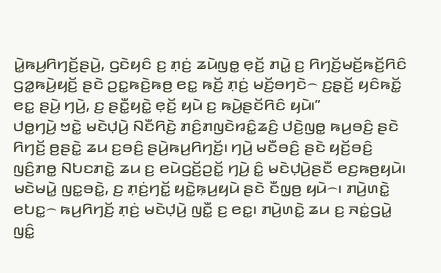ꤣꤧ꤭ꤒꤣ꤬ꤖꤚꤢꤩ꤬ꤔꤣꤧ꤬, ꤞꤢꤧꤟꤢꤨ ꤢ꤬ ꤊ꤫ꤢꤦ꤬ ꤘꤣꤧꤜꤥ꤭ ꤕ꤫ꤢꤩ꤬ ꤊꤣꤧ꤭ ꤢ꤬ ꤖꤚꤢꤩ꤬ꤗꤢꤩ꤬ꤒꤢꤩ꤬ꤖꤢꤨ ꤞꤤ꤭ꤒꤣꤧ꤬ꤟꤢꤩ꤬ ꤔꤢꤧ ꤑꤢ꤭ꤒꤢꤧ꤬ꤒꤥ꤬ ꤕꤢ꤭ ꤒꤢꤩ꤬ ꤊ꤫ꤢꤦ꤬ ꤗꤢꤩ꤬ꤋꤚꤢꤧ꤮ ꤢ꤬ꤔ꤫ꤢꤩ꤬ ꤟꤢꤨꤒꤢꤩ꤭ ꤕꤢ꤭ ꤔꤣꤧ꤬ ꤚꤣꤧ꤬, ꤢ꤬ ꤔꤢꤪ꤭ꤟꤢꤧ꤭ ꤕ꤫ꤢꤩ꤬ ꤟꤣꤧ ꤢ꤬ ꤒꤣꤧ꤬ꤔꤢꤩꤖꤢꤨ ꤟꤣꤧ꤯”
ꤓꤥ꤭ꤚꤣꤧ꤬ ꤠꤢꤧ꤭ ꤗꤢꤧꤓ꤫ꤣꤧ꤬ ꤡꤢꤪꤖꤢꤧ꤬ ꤊꤢꤨ꤬ꤊꤜꤢꤧꤙꤢꤨ꤭ꤘꤢꤨ꤬ ꤓꤢꤧ꤬ꤜꤥ꤭ ꤒꤣ꤬ꤋꤢꤨ꤬ ꤔꤢꤧ ꤖꤚꤢꤩ꤬ ꤥ꤬ꤔꤢꤧ꤭ ꤘꤣ ꤢ꤬ꤋꤢꤨ꤬ ꤔꤣꤧ꤬ꤒꤣ꤬ꤖꤚꤢꤩ꤬꤯ ꤚꤣꤧ꤬ ꤗꤢꤪꤋꤢꤨ꤬ ꤔꤢꤧ ꤟꤢꤩ꤬ꤋꤢꤨ꤬ ꤜꤢꤨ꤬ꤊꤥ꤭ ꤡꤝꤢꤊꤢꤧ꤭ ꤘꤣ ꤢ꤬ ꤕꤣꤧꤞꤢꤩ꤬ꤑꤢꤩ꤭ ꤚꤣꤧ꤬ ꤢꤨ꤭ ꤗꤢꤧꤓ꤫ꤣꤧ꤬ꤔꤢꤪ ꤕꤢ꤬ꤒꤥ꤬ꤟꤣꤧ꤯
ꤗꤢꤧꤗꤣꤧ꤭ ꤜꤢ꤭ꤋꤢꤧ꤭, ꤢ꤬ ꤊ꤫ꤢꤦ꤬ꤚꤢꤩ꤭ ꤟꤢꤧ꤭ꤒ꤫ꤣ꤬ꤟꤣꤧ ꤔꤢꤧ ꤢꤪꤜ꤫ꤥ꤬ ꤟꤣꤧ꤮꤯ ꤊꤣꤧ꤬ꤛꤢꤧ꤭ ꤕꤝꤢ꤭꤮ ꤒꤣ꤬ꤖꤚꤢꤩ꤬ ꤊ꤫ꤢꤦ꤬ ꤗꤢꤧꤓ꤫ꤣꤧ꤬ ꤜꤢꤪ꤭ ꤢ꤬ ꤕꤢ꤭꤯ ꤊꤣꤧ꤬ꤛꤢꤧ꤭ ꤘꤣ ꤢ꤬ ꤏꤢꤦ꤭ꤞꤣꤧ꤭ ꤜꤢꤨ꤭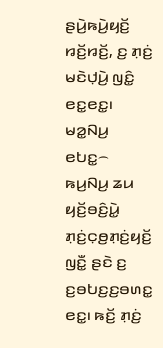ꤔꤣꤧ꤬ꤒꤣꤧ꤬ꤟꤢꤩ꤬ ꤙꤢꤩ꤬ꤙꤢꤩ꤬, ꤢ꤬ ꤊ꤫ꤢꤦ꤬ ꤗꤢꤧꤓ꤫ꤣꤧ꤬ ꤜꤢꤨ꤭ ꤕꤢ꤭ꤕꤢ꤭꤯ ꤗꤤ꤭ꤡꤣ꤬ ꤕꤝꤢ꤭꤮ ꤒꤣ꤬ꤡꤣ꤬ ꤘꤣ ꤟꤢꤩ꤬ꤋꤢꤨ꤬ꤣꤧ꤭ ꤊ꤫ꤢꤦ꤬ꤍ꤫ꤥ꤬ꤊ꤫ꤢꤦ꤬ꤟꤢꤩ꤬ ꤜꤢꤪ꤭ ꤔꤢꤧ ꤢ꤬ ꤢ꤬ꤋꤝꤢ꤬ꤢ꤬ꤋꤛꤢ꤭ ꤕꤢ꤭꤯ ꤒꤢꤩ꤬ ꤊ꤫ꤢꤦ꤬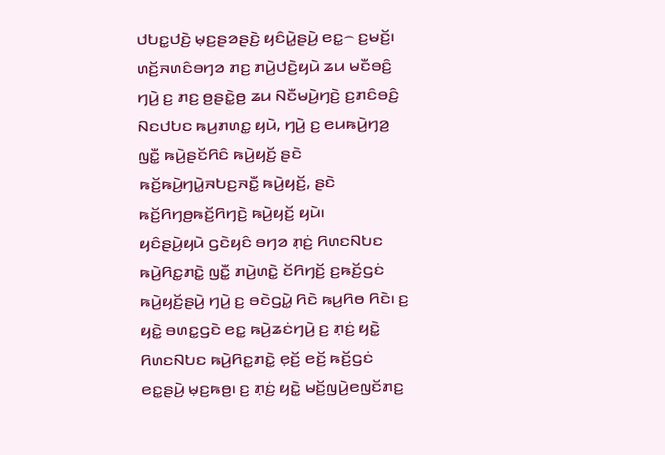ꤓꤝꤢ꤭ꤓꤢꤧ꤬ ꤗ꤫ꤢ꤬ꤔꤤꤔꤢꤧ꤬ ꤟꤢꤨꤣꤧ꤭ꤔꤣꤧ꤬ ꤕꤢ꤭꤮ ꤢ꤬ꤗꤢꤩ꤬꤯
ꤛꤢꤩ꤬ꤏꤛꤢꤨꤋꤚꤤ ꤊꤢ꤬ ꤊꤣꤧ꤬ꤓꤢꤧ꤬ꤟꤣꤧ ꤘꤣ ꤗꤢꤪꤋꤢꤨ꤬ ꤚꤣꤧ꤬ ꤢ꤬ ꤊꤢ꤬ ꤥ꤬ꤔꤢꤧ꤭ꤥ꤬ ꤘꤣ ꤡꤢꤪꤗꤣꤧ꤬ꤚꤢꤧ꤬ ꤢ꤬ꤊꤢꤨꤋꤢꤨ꤬ ꤡꤢꤓꤝꤢ ꤒꤣ꤬ꤊꤛꤢ꤭ ꤟꤣꤧ, ꤚꤣꤧ꤬ ꤢ꤬ ꤕꤣꤒꤣꤧ꤬ꤚꤤ꤬ ꤜꤢꤪ꤭ ꤒꤣꤧ꤬ꤔꤢꤩꤖꤢꤨ ꤒꤣꤧ꤬ꤟꤢꤩ꤬ ꤔꤢꤧ ꤒꤢꤩ꤬ꤒꤣꤧ꤬ꤚꤣꤧ꤭ꤏꤝꤢ꤬ꤏꤢꤪ꤭ ꤒꤣꤧ꤬ꤟꤢꤩ꤬, ꤔꤢꤧ ꤒꤢꤩ꤬ꤖꤚꤥ꤬ꤒꤢꤩ꤬ꤖꤚꤢꤧ꤬ ꤒꤣꤧ꤬ꤟꤢꤩ꤬ ꤟꤣꤧ꤯
ꤟꤢꤨꤔꤣꤧ꤬ꤟꤣꤧ ꤞꤢꤧꤟꤢꤨ ꤋꤚꤤ ꤊ꤫ꤢꤦ꤬ ꤖꤛꤢꤡꤝꤢ ꤒꤣꤧ꤬ꤖꤢ꤭ꤊꤢꤧ꤭ ꤜꤢꤪ꤭ ꤊꤣꤧ꤬ꤛꤢꤧ꤭ ꤢꤩꤖꤚꤢꤩ꤬ ꤢ꤬ꤒꤢꤩ꤬ꤞꤢꤦ ꤒꤣꤧ꤬ꤟꤢꤩ꤬ꤔꤣꤧ꤬ ꤚꤣꤧ꤬ ꤢ꤬ ꤋꤢꤧꤞꤣꤧ꤭ ꤖꤢꤧ ꤒꤣ꤬ꤖꤥ ꤖꤢꤧ꤯ ꤢ꤬ ꤟꤢꤧ꤭ ꤋꤛꤢ꤭ꤞꤢꤧ ꤕꤢ꤭ ꤒꤣꤧ꤬ꤘꤢꤦꤚꤣꤧ꤬ ꤢ꤬ ꤊ꤫ꤢꤦ꤬ ꤟꤢꤧ꤭ ꤖꤛꤢꤡꤝꤢ ꤒꤣꤧ꤬ꤖꤢ꤭ꤊꤢꤧ꤭ ꤕ꤫ꤢꤩ꤬ ꤕꤢꤩ꤬ ꤒꤢꤩ꤬ꤞꤢꤦ ꤕꤢ꤭ꤔꤣꤧ꤬ ꤗ꤫ꤢ꤬ꤒꤥ꤬꤯ ꤢ꤬ ꤊ꤫ꤢꤦ꤬ ꤟꤢꤧ꤭ ꤗꤢꤩ꤬ꤜꤣꤧ꤬ꤕꤜꤢꤩꤊꤢ꤬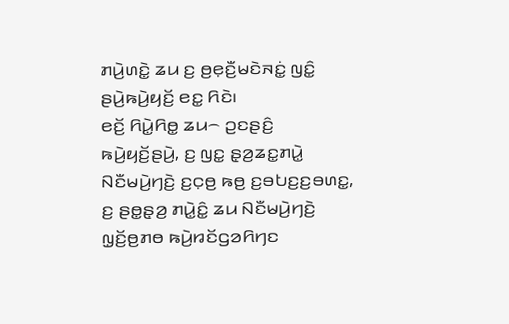ꤊꤣꤧ꤬ꤛꤢꤧ꤭ ꤘꤣ ꤢ꤬ ꤥ꤬ꤕ꤫ꤢꤪ꤬ꤗꤢꤧꤏꤢꤦ꤭ ꤜꤢꤨ꤭ ꤔꤣꤧ꤬ꤒꤣꤧ꤬ꤟꤢꤩ꤬ ꤕꤢ꤭ ꤖꤢꤧ꤯
ꤕꤢꤩ꤬ ꤖꤣꤧ꤭ꤖꤥ꤭ ꤘꤣ꤮ ꤑꤢꤔꤢꤨ꤬ ꤒꤣꤧ꤬ꤟꤢꤩ꤬ꤔꤣꤧ꤬, ꤢ꤬ ꤜꤢ꤭ ꤔ꤫ꤤ꤬ꤘꤢ꤭ꤊꤣꤧ꤭ ꤡꤢꤪꤗꤣꤧ꤬ꤚꤢꤧ꤬ ꤢ꤬ꤍ꤫ꤥ꤬ ꤒꤥ꤬ ꤢ꤬ꤋꤝꤢ꤬ꤢ꤬ꤋꤛꤢ꤭, ꤢ꤬ ꤔꤥ꤭ꤔ꤫ꤤ꤬ ꤊꤣꤧ꤭ꤢꤨ꤭ ꤘꤣ ꤡꤢꤪꤗꤣꤧ꤬ꤚꤢꤧ꤬ ꤜ꤫ꤢꤩ꤬ꤥ꤬ꤊꤥ ꤒꤣꤧ꤬ꤙꤢꤩꤞꤤꤖꤚꤢ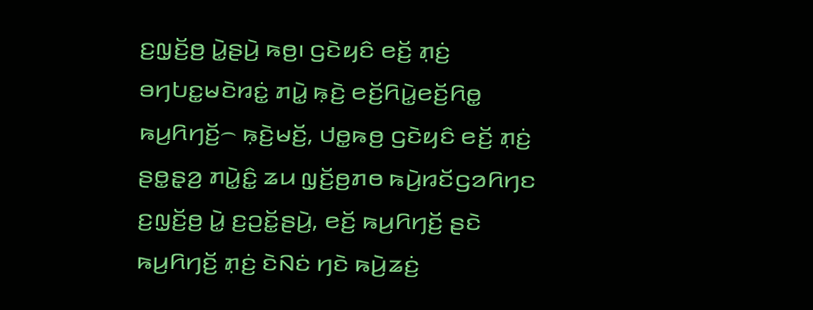ꤢ꤬ꤜ꤫ꤢꤩ꤬ꤥ꤬ ꤣꤧ꤭ꤔꤣꤧ꤬ ꤒꤥ꤬꤯ ꤞꤢꤧꤟꤢꤨ ꤕꤢꤩ꤬ ꤊ꤫ꤢꤦ꤬ ꤋꤚꤝꤢ꤭ꤗꤢꤧꤙꤢꤦ꤭ ꤊꤣꤧ꤭ ꤒ꤫ꤢꤧ꤬ ꤕꤢꤩ꤬ꤖꤣꤧ꤭ꤕꤢꤩ꤬ꤖꤥ꤭ ꤒꤣ꤬ꤖꤚꤢꤩ꤬꤮ ꤒ꤫ꤢꤧ꤬ꤗꤢꤩ꤬, ꤓꤥ꤭ꤒꤥ꤬ ꤞꤢꤧꤟꤢꤨ ꤕꤢꤩ꤬ ꤊ꤫ꤢꤦ꤬ ꤔꤥ꤭ꤔ꤫ꤤ꤬ ꤊꤣꤧ꤭ꤢꤨ꤭ ꤘꤣ ꤜ꤫ꤢꤩ꤬ꤥ꤬ꤊꤥ ꤒꤣꤧ꤬ꤙꤢꤩꤞꤤꤖꤚꤢ ꤢ꤬ꤜ꤫ꤢꤩ꤬ꤥ꤬ ꤣꤧ꤭ ꤢ꤬ꤑꤢꤩ꤭ꤔꤣꤧ꤬, ꤕꤢꤩ꤬ ꤒꤣ꤬ꤖꤚꤢꤩ꤬ ꤔꤢꤧ ꤒꤣ꤬ꤖꤚꤢꤩ꤬ ꤊ꤫ꤢꤦ꤬ ꤢꤧꤡꤢꤦ ꤚꤢꤧ ꤒꤣꤧ꤬ꤘꤢꤦ꤬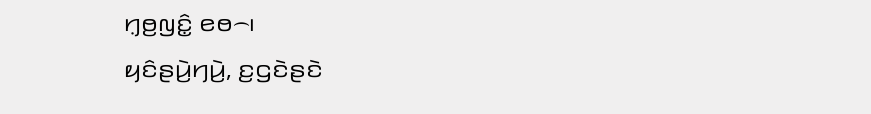ꤚ꤫ꤥ꤬ꤜꤢꤨ꤭ ꤕꤥ꤮꤯
ꤟꤢꤨꤔꤣꤧ꤬ꤚꤣꤧ꤬, ꤢ꤬ꤞꤢꤧꤔꤢꤧ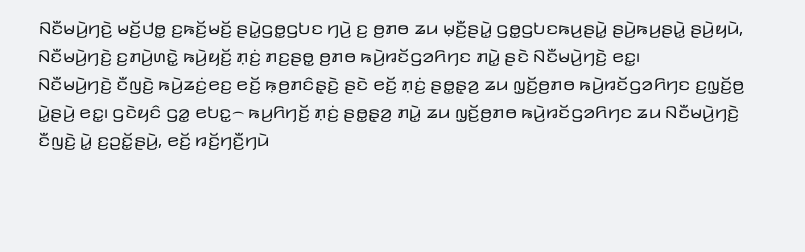ꤡꤢꤪꤗꤣꤧ꤬ꤚꤢꤧ꤬ ꤗꤢꤩ꤬ꤓꤥ꤭ ꤢ꤬ꤒꤢꤩ꤬ꤗꤢꤩ꤬ ꤔꤣꤧ꤭ꤞꤥ꤭ꤞꤝꤢ ꤚꤣꤧ꤬ ꤢ꤬ ꤥ꤬ꤊꤥ ꤘꤣ ꤗ꤫ꤢꤪ꤬ꤔꤣꤧ꤭ ꤞꤥ꤭ꤞꤝꤢꤒꤣ꤬ꤔꤣꤧ꤭ ꤔꤣꤧ꤬ꤒꤣ꤬ꤔꤣꤧ꤭ ꤔꤣꤧ꤬ꤟꤣꤧ, ꤡꤢꤪꤗꤣꤧ꤬ꤚꤢꤧ꤬ ꤢ꤬ꤊꤣꤧ꤬ꤛꤢꤧ꤭ ꤒꤣꤧ꤬ꤟꤢꤩ꤬ ꤊ꤫ꤢꤦ꤬ ꤊꤢ꤬ꤔꤥ꤭ ꤥ꤬ꤊꤥ ꤒꤣꤧ꤬ꤙꤢꤩꤞꤤꤖꤚꤢ ꤊꤣꤧ꤭ ꤔꤢꤧ ꤡꤢꤪꤗꤣꤧ꤬ꤚꤢꤧ꤬ ꤕꤢ꤭꤯
ꤡꤢꤪꤗꤣꤧ꤬ꤚꤢꤧ꤬ ꤢꤪꤜꤢꤧ꤬ ꤒꤣꤧ꤬ꤘꤢꤦ꤬ꤕꤢ꤬ ꤕꤢꤩ꤬ ꤒ꤫ꤥ꤬ꤊꤢꤨꤔ꤫ꤢꤧ꤬ ꤔꤢꤧ ꤕꤢꤩ꤬ ꤊ꤫ꤢꤦ꤬ ꤔꤥ꤭ꤔ꤫ꤤ꤬ ꤘꤣ ꤜ꤫ꤢꤩ꤬ꤥ꤬ꤊꤥ ꤒꤣꤧ꤬ꤙꤢꤩꤞꤤꤖꤚꤢ ꤢ꤬ꤜ꤫ꤢꤩ꤬ꤥ꤬ ꤣꤧ꤭ꤔꤣꤧ꤬ ꤕꤢ꤭꤯ ꤞꤢꤧꤟꤢꤨ ꤞꤤ꤭ ꤕꤝꤢ꤭꤮ ꤒꤣ꤬ꤖꤚꤢꤩ꤬ ꤊ꤫ꤢꤦ꤬ ꤔꤥ꤭ꤔ꤫ꤤ꤬ ꤊꤣꤧ꤭ ꤘꤣ ꤜ꤫ꤢꤩ꤬ꤥ꤬ꤊꤥ ꤒꤣꤧ꤬ꤙꤢꤩꤞꤤꤖꤚꤢ ꤘꤣ ꤡꤢꤪꤗꤣꤧ꤬ꤚꤢꤧ꤬ ꤢꤪꤜꤢꤧ꤬ ꤣꤧ꤭ ꤢ꤬ꤑꤢꤩ꤭ꤔꤣꤧ꤬, ꤕꤢꤩ꤬ ꤙꤢꤩ꤬ꤚꤢꤪ꤬ꤚꤣꤧ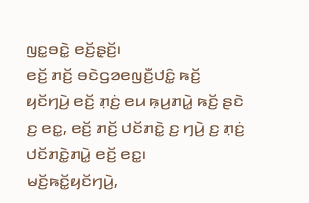ꤜꤢ꤭ꤋꤢꤧ꤭ ꤕꤢꤩ꤬ꤔ꤫ꤢꤩ꤬꤯
ꤕꤢꤩ꤬ ꤊꤢꤩ꤬ ꤋꤢꤧꤞꤤꤕꤜꤢꤪ꤬ꤓꤢꤨ꤭ ꤒꤢꤩ꤬ ꤟꤢꤩꤚꤣꤧ꤬ ꤕꤢꤩ꤬ ꤊ꤫ꤢꤦ꤬ ꤕꤣ ꤒ꤫ꤣ꤬ꤊꤣꤧ꤭ ꤒꤢꤩ꤬ ꤔꤢꤧ ꤢ꤬ ꤕꤢ꤭, ꤕꤢꤩ꤬ ꤊꤢꤩ꤬ ꤓꤢꤩꤊꤢꤧ꤭ ꤢ꤬ ꤚꤣꤧ꤬ ꤢ꤬ ꤊ꤫ꤢꤦ꤬ ꤓꤢꤩꤊꤢꤧ꤭ꤊꤣꤧ꤭ ꤕꤢꤩ꤬ ꤕꤢ꤭꤯
ꤗꤢꤩ꤬ꤒꤢꤩ꤭ꤟꤢꤩꤚꤣꤧ꤬,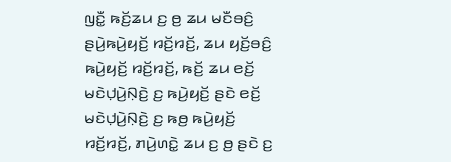ꤜꤢꤪ꤭ ꤒꤢꤩ꤬ꤘꤣ ꤢ꤬ ꤥ꤬ ꤘꤣ ꤗꤢꤪꤋꤢꤨ꤬ ꤔꤣꤧ꤬ꤒꤣꤧ꤬ꤟꤢꤩ꤬ ꤙꤢꤩ꤬ꤙꤢꤩ꤬, ꤘꤣ ꤟꤢꤩ꤬ꤋꤢꤨ꤬ ꤒꤣꤧ꤬ꤟꤢꤩ꤬ ꤙꤢꤩ꤬ꤙꤢꤩ꤬, ꤒꤢꤩ꤬ ꤘꤣ ꤕꤢꤩ꤬ ꤗꤢꤧꤓ꤫ꤣꤧ꤬ꤡ꤫ꤢꤧ꤬ ꤢ꤬ ꤒꤣꤧ꤬ꤟꤢꤩ꤬ ꤔꤢꤧ ꤕꤢꤩ꤬ ꤗꤢꤧꤓ꤫ꤣꤧ꤬ꤡ꤫ꤢꤧ꤬ ꤢ꤬ ꤒꤥ꤬ ꤒꤣꤧ꤬ꤟꤢꤩ꤬ ꤙꤢꤩ꤬ꤙꤢꤩ꤬, ꤊꤣꤧ꤬ꤛꤢꤧ꤭ ꤘꤣ ꤢ꤬ ꤥ꤬ ꤔꤢꤧ ꤢ꤬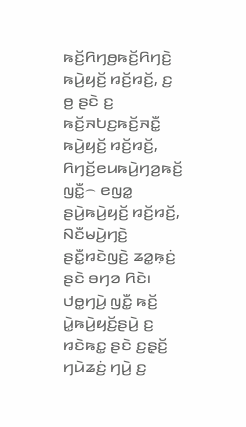ꤒꤢꤩ꤬ꤖꤚꤥ꤬ꤒꤢꤩ꤬ꤖꤚꤢꤧ꤬ ꤒꤣꤧ꤬ꤟꤢꤩ꤬ ꤙꤢꤩ꤬ꤙꤢꤩ꤬, ꤢ꤬ ꤥ꤬ ꤔꤢꤧ ꤢ꤬ ꤒꤢꤩ꤬ꤏꤝꤢ꤬ꤒꤢꤩ꤬ꤏꤢꤪ꤭ ꤒꤣꤧ꤬ꤟꤢꤩ꤬ ꤙꤢꤩ꤬ꤙꤢꤩ꤬, ꤖꤚꤢꤩ꤬ꤕꤣꤒꤣꤧ꤬ꤚꤤ꤬ꤒꤢꤩ꤬ ꤜꤢꤪ꤭꤮ ꤕꤜꤤ꤭ ꤔꤣꤧ꤬ꤒꤣꤧ꤬ꤟꤢꤩ꤬ ꤙꤢꤩ꤬ꤙꤢꤩ꤬, ꤡꤢꤪꤗꤣꤧ꤬ꤚꤢꤧ꤬ ꤔꤢꤪ꤭ꤙꤢꤧꤜꤢꤧ꤬ ꤘꤤ꤭ꤒ꤫ꤢꤦ꤬ ꤔꤢꤧ ꤋꤚꤤ ꤖꤢꤧ꤯ ꤓꤥ꤭ꤚꤣꤧ꤬ ꤜꤢꤪ꤭ ꤒꤢꤩ꤬ ꤣꤧ꤭ꤒꤣꤧ꤬ꤟꤢꤩ꤬ꤔꤣꤧ꤬ ꤢ꤬ ꤙꤢꤧꤒꤢ꤭ ꤔꤢꤧ ꤢ꤬ꤔ꤫ꤢꤩ꤬ ꤚꤣꤧꤘꤢꤦ꤬ ꤚꤣꤧ꤬ ꤢ꤬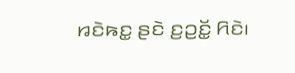ꤙꤢꤧꤒꤢ꤭ ꤔꤢꤧ ꤢ꤬ꤑꤢꤩ꤭ ꤖꤢꤧ꤯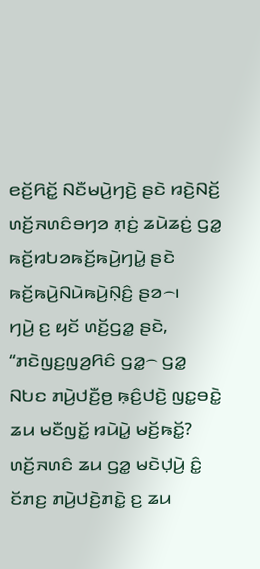ꤕꤢꤩ꤬ꤖꤢꤩ꤭ ꤡꤢꤪꤗꤣꤧ꤬ꤚꤢꤧ꤬ ꤔꤢꤧ ꤙꤢꤧ꤬ꤡꤢꤩ꤬ ꤛꤢꤩ꤬ꤏꤛꤢꤨꤋꤚꤤ ꤊ꤫ꤢꤦ꤬ ꤘꤣꤧꤘꤢꤦ꤬ ꤞꤤ꤭ ꤒꤢꤩ꤬ꤙꤝꤤꤒꤢꤩ꤬ꤒꤣꤧ꤬ꤚꤣꤧ꤭ ꤔꤢꤧ ꤒꤢꤩ꤬ꤒꤣꤧ꤬ꤡꤣꤧꤒꤣꤧ꤬ꤡ꤫ꤢꤨ꤬ ꤔꤤ꤮꤯
ꤚꤣꤧ꤬ ꤢ꤬ ꤟꤢꤩ ꤛꤢꤩ꤬ꤞꤤ꤭ ꤔꤢꤧ, “ꤊꤢꤧꤜꤢ꤬ꤜꤤ꤬ꤖꤢꤨ ꤞꤤ꤭꤮ ꤞꤤ꤭ ꤡꤝꤢ ꤊꤣꤧ꤬ꤓꤢꤪ꤬ꤥ꤬ ꤒ꤫ꤢꤨ꤬ꤓꤢꤧ꤬ ꤜꤢ꤭ꤋꤢꤧ꤭ ꤘꤣ ꤗꤢꤪꤜꤢꤩ꤭ ꤙꤣꤧꤣꤧ꤭ ꤗꤢꤩ꤬ꤒꤢꤩ꤭? ꤛꤢꤩ꤬ꤏꤛꤢꤨ ꤘꤣ ꤞꤤ꤭ ꤗꤢꤧꤓ꤫ꤣꤧ꤬ ꤢꤨ꤭ ꤢꤩꤊꤢ꤬ ꤊꤣꤧ꤬ꤓꤢꤧ꤬ꤊꤢꤧ꤭ ꤢ꤬ ꤘꤣ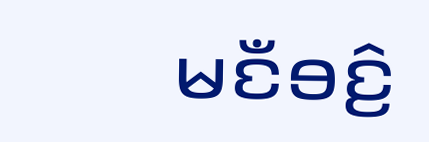ꤗꤢꤪꤋꤢꤨ꤬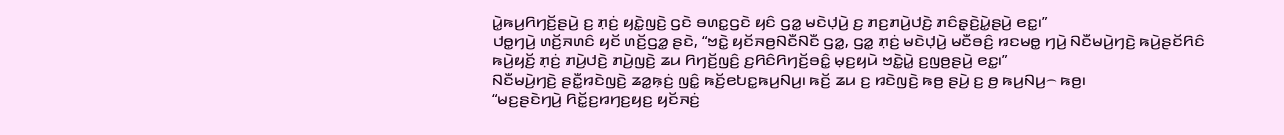ꤣꤧ꤭ꤒꤣ꤬ꤖꤚꤢꤩ꤬ꤔꤣꤧ꤬ ꤢ꤬ ꤊ꤫ꤢꤦ꤬ ꤟꤢꤧ꤭ꤜꤢꤧ꤬ ꤞꤢꤧ ꤋꤛꤢ꤭ꤞꤢꤧ ꤟꤢꤨ ꤞꤤ꤭ ꤗꤢꤧꤓ꤫ꤣꤧ꤬ ꤢ꤬ ꤊꤢ꤬ꤊꤣꤧ꤬ꤓꤢꤧ꤬ ꤊꤢꤨꤔ꤫ꤢꤧ꤬ꤣꤧ꤭ꤔꤣꤧ꤬ ꤕꤢ꤭꤯”
ꤓꤥ꤭ꤚꤣꤧ꤬ ꤛꤢꤩ꤬ꤏꤛꤢꤨ ꤟꤢꤩ ꤛꤢꤩ꤬ꤞꤤ꤭ ꤔꤢꤧ, “ꤠꤢꤧ꤭ ꤟꤢꤩꤏꤥ꤬ꤡꤢꤪꤡꤢꤪ ꤞꤤ꤭, ꤞꤤ꤭ ꤊ꤫ꤢꤦ꤬ ꤗꤢꤧꤓ꤫ꤣꤧ꤬ ꤗꤢꤪꤋꤢꤨ꤬ ꤙꤢꤗꤥ꤭ ꤚꤣꤧ꤬ ꤡꤢꤪꤗꤣꤧ꤬ꤚꤢꤧ꤬ ꤒꤣꤧ꤬ꤔꤢꤩꤖꤢꤨ ꤒꤣꤧ꤬ꤟꤢꤩ꤬ ꤊ꤫ꤢꤦ꤬ ꤊꤣꤧ꤬ꤓꤢꤧ꤬ ꤊꤣꤧ꤬ꤜꤢꤧ꤬ ꤘꤣ ꤖꤚꤢꤩ꤬ꤜꤢꤨ꤬ ꤢ꤬ꤖꤢꤨꤖꤚꤢꤩ꤬ꤋꤢꤨ꤭ ꤗ꤫ꤢ꤬ꤟꤣꤧ ꤠꤢꤧ꤭ꤣꤧ꤭ ꤢ꤬ꤜꤥ꤬ꤔꤣꤧ꤬ ꤕꤢ꤭꤯”
ꤡꤢꤪꤗꤣꤧ꤬ꤚꤢꤧ꤬ ꤔꤢꤪ꤭ꤙꤢꤧꤜꤢꤧ꤬ ꤘꤤ꤭ꤒ꤫ꤢꤦ꤬ ꤜꤢꤨ꤭ ꤒꤢꤩ꤬ꤕꤝꤢ꤭ꤒꤣ꤬ꤡꤣ꤬꤯ ꤒꤢꤩ꤬ ꤘꤣ ꤢ꤬ ꤙꤢꤧꤜꤢꤧ꤬ ꤒꤥ꤬ ꤔꤣꤧ꤬ ꤢ꤬ ꤥ꤬ ꤒꤣ꤬ꤡꤣ꤬꤮ ꤒꤥ꤬꤯
“ꤗꤢ꤬ꤔꤢꤧꤚꤣꤧ꤬ ꤖꤢꤩ꤭ꤢ꤬ꤙꤚꤢ꤬ꤟꤢ꤬ ꤟꤢꤩꤏꤢꤦ꤬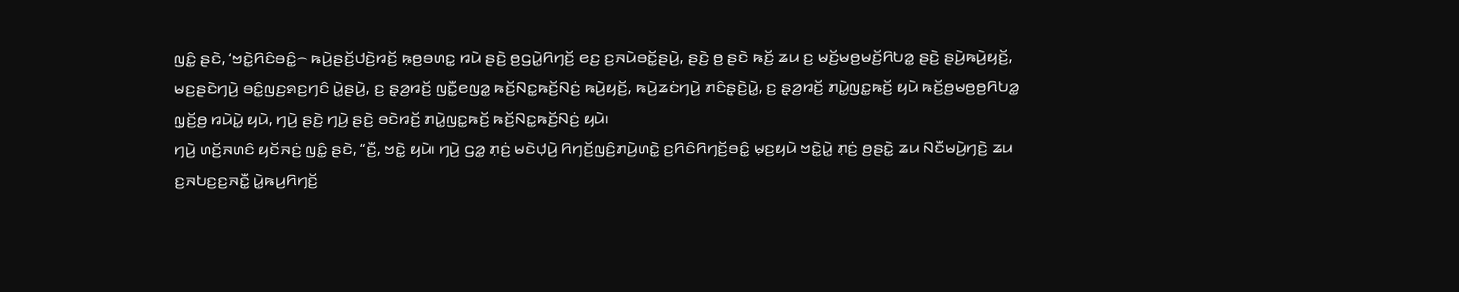ꤜꤢꤨ꤭ ꤔꤢꤧ, ‘ꤠꤢꤧ꤭ꤖꤢꤨꤋꤢꤨ꤭꤮ ꤒꤣꤧ꤬ꤔꤢꤩ꤬ꤓꤢꤧ꤬ꤙꤢꤩ꤬ ꤒ꤫ꤥ꤬ꤋꤛꤢ꤭ ꤙꤣꤧ ꤔꤢꤧ꤬ ꤥ꤬ꤞꤣꤧ꤭ꤖꤚꤢꤩ꤬ ꤕꤢ꤬ ꤢ꤬ꤏꤣꤧꤋꤢꤩ꤭ꤔꤣꤧ꤬, ꤔꤢꤧ꤬ ꤥ꤬ ꤔꤢꤧ ꤒꤢꤩ꤬ ꤘꤣ ꤢ꤬ ꤗꤢꤩ꤬ꤗꤥ꤬ꤗꤢꤩ꤬ꤖꤝꤤ꤭ ꤔꤢꤧ꤬ ꤔꤣꤧ꤬ꤒꤣꤧ꤬ꤟꤢꤩ꤬, ꤗꤢ꤬ꤔꤢꤧꤚꤣꤧ꤬ ꤋꤢꤨ꤭ꤜꤢ꤬ꤎꤢ꤬ꤚꤢꤨ ꤣꤧ꤭ꤔꤣꤧ꤬, ꤢ꤬ ꤔ꤫ꤤ꤬ꤙꤢꤩ꤬ ꤜꤢꤪ꤭ꤕꤜꤤ꤭ ꤒꤢꤩ꤬ꤡꤢ꤭ꤒꤢꤩ꤬ꤡꤢꤦ꤬ ꤒꤣꤧ꤬ꤟꤢꤩ꤬, ꤒꤣꤧ꤬ꤘꤢꤦꤚꤣꤧ꤬ ꤊꤢꤨꤔ꤫ꤢꤧ꤬ꤣꤧ꤭, ꤢ꤬ ꤔ꤫ꤤ꤬ꤙꤢꤩ꤬ ꤊꤣꤧ꤭ꤜꤢ꤭ꤒꤢꤩ꤬ ꤟꤣꤧ ꤒꤢꤩ꤬ꤥ꤬ꤗꤥ꤬ꤥ꤬ꤖꤝꤤ꤭ ꤜ꤫ꤢꤩ꤬ꤥ꤬ ꤙꤣꤧꤣꤧ꤭ ꤟꤣꤧ, ꤚꤣꤧ꤬ ꤔꤢꤧ꤬ ꤚꤣꤧ꤬ ꤔꤢꤧ꤬ ꤋꤢꤧꤙꤢꤩ꤬ ꤊꤣꤧ꤭ꤜꤢ꤭ꤒꤢꤩ꤬ ꤒꤢꤩ꤬ꤡꤢ꤭ꤒꤢꤩ꤬ꤡꤢꤦ꤬ ꤟꤣꤧ꤯
ꤚꤣꤧ꤬ ꤛꤢꤩ꤬ꤏꤛꤢꤨ ꤟꤢꤩꤏꤢꤦ꤬ ꤜꤢꤨ꤭ ꤔꤢꤧ, “ꤢꤪ꤬, ꤠꤢꤧ꤭ ꤟꤣꤧ꤯ ꤚꤣꤧ꤬ ꤞꤤ꤭ ꤊ꤫ꤢꤦ꤬ ꤗꤢꤧꤓ꤫ꤣꤧ꤬ ꤖꤚꤢꤩ꤬ꤜꤢꤨ꤬ꤊꤣꤧ꤬ꤛꤢꤧ꤭ ꤢ꤬ꤖꤢꤨꤖꤚꤢꤩ꤬ꤋꤢꤨ꤭ ꤗ꤫ꤢ꤬ꤟꤣꤧ ꤠꤢꤧ꤭ꤣꤧ꤭ ꤊ꤫ꤢꤦ꤬ ꤥ꤬ꤔꤢꤧ꤭ ꤘꤣ ꤡꤢꤪꤗꤣꤧ꤬ꤚꤢꤧ꤬ ꤘꤣ ꤢ꤬ꤏꤝꤢ꤬ꤢ꤬ꤏꤢꤪ꤭ ꤣꤧ꤭ꤒꤣ꤬ꤖꤚꤢꤩ꤬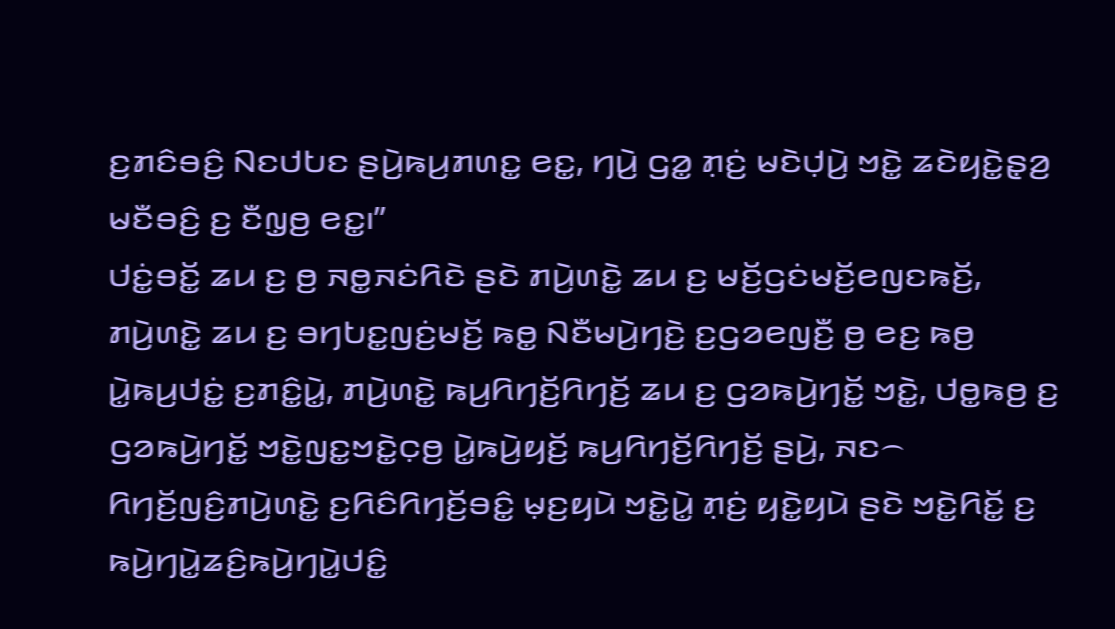ꤢ꤬ꤊꤢꤨꤋꤢꤨ꤬ ꤡꤢꤓꤝꤢ ꤔꤣꤧ꤬ꤒꤣ꤬ꤊꤛꤢ꤭ ꤕꤢ꤭, ꤚꤣꤧ꤬ ꤞꤤ꤭ ꤊ꤫ꤢꤦ꤬ ꤗꤢꤧꤓ꤫ꤣꤧ꤬ ꤠꤢꤧ꤭ ꤘꤢꤧꤟꤢꤧ꤭ꤔ꤫ꤤ꤬ ꤗꤢꤪꤋꤢꤨ꤬ ꤢ꤬ ꤢꤪꤜ꤫ꤥ꤬ ꤕꤢ꤭꤯”
ꤓꤢꤦ꤭ꤋꤢꤩ꤭ ꤘꤣ ꤢ꤬ ꤥ꤬ ꤏꤥ꤭ꤏꤢꤦꤖꤢꤧ ꤔꤢꤧ ꤊꤣꤧ꤬ꤛꤢꤧ꤭ ꤘꤣ ꤢ꤬ ꤗꤢꤩ꤬ꤞꤢꤦꤗꤢꤩ꤬ꤕꤜꤢꤒꤢꤩ꤬, ꤊꤣꤧ꤬ꤛꤢꤧ꤭ ꤘꤣ ꤢ꤬ ꤋꤚꤝꤢ꤭ꤜꤢꤦ꤬ꤗꤢꤩ꤬ ꤒꤥ꤭ ꤡꤢꤪꤗꤣꤧ꤬ꤚꤢꤧ꤬ ꤢ꤬ꤞꤤꤕꤜꤢꤪ꤬ ꤥ꤬ ꤕꤢ꤬ ꤒꤥ꤬ ꤣꤧ꤭ꤒꤣ꤬ꤓꤢꤦ꤭ ꤢ꤬ꤊꤢꤨ꤭ꤣꤧ꤭, ꤊꤣꤧ꤬ꤛꤢꤧ꤭ ꤒꤣ꤬ꤖꤚꤢꤩ꤬ꤖꤚꤢꤩ꤬ ꤘꤣ ꤢ꤬ ꤞꤤꤒꤣꤧ꤬ꤚꤢꤩ꤭ ꤠꤢꤧ꤭, ꤓꤥ꤭ꤒꤥ꤬ ꤢ꤬ ꤞꤤꤒꤣꤧ꤬ꤚꤢꤩ꤭ ꤠꤢꤧ꤭ꤜꤢ꤭ꤠꤢꤧ꤭ꤍ꤫ꤥ꤬ ꤣꤧ꤭ꤒꤣꤧ꤬ꤟꤢꤩ꤬ ꤒꤣ꤬ꤖꤚꤢꤩ꤬ꤖꤚꤢꤩ꤬ ꤔꤣꤧ꤬, ꤏꤢ꤮ ꤖꤚꤢꤩ꤬ꤜꤢꤨ꤬ꤊꤣꤧ꤬ꤛꤢꤧ꤭ ꤢ꤬ꤖꤢꤨꤖꤚꤢꤩ꤬ꤋꤢꤨ꤭ ꤗ꤫ꤢ꤬ꤟꤣꤧ ꤠꤢꤧ꤭ꤣꤧ꤭ ꤊ꤫ꤢꤦ꤬ ꤟꤢꤧ꤭ꤟꤣꤧ ꤔꤢꤧ ꤠꤢꤧ꤭ꤖꤢꤩ꤭ ꤢ꤬ ꤒꤣꤧ꤬ꤚꤣꤧ꤭ꤘꤢꤨ꤬ꤒꤣꤧ꤬ꤚꤣꤧ꤭ꤓꤢꤨ꤭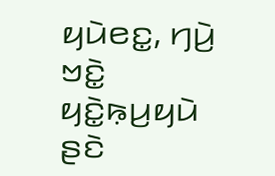ꤟꤣꤧꤕꤢ꤭, ꤚꤣꤧ꤬ ꤠꤢꤧ꤭ ꤟꤢꤧ꤭ꤒ꤫ꤣ꤬ꤟꤣꤧ ꤔꤢꤧ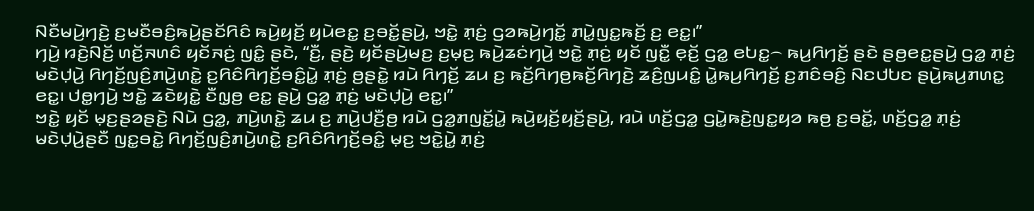ꤡꤢꤪꤗꤣꤧ꤬ꤚꤢꤧ꤬ ꤢ꤬ꤗꤢꤪꤋꤢꤨ꤬ꤒꤣꤧ꤬ꤔꤢꤩꤖꤢꤨ ꤒꤣꤧ꤬ꤟꤢꤩ꤬ ꤟꤣꤧꤕꤢ꤭ ꤢ꤬ꤋꤢꤩ꤭ꤔꤣꤧ꤬, ꤠꤢꤧ꤭ ꤊ꤫ꤢꤦ꤬ ꤞꤤꤒꤣꤧ꤬ꤚꤢꤩ꤭ ꤊꤣꤧ꤭ꤜꤢ꤭ꤒꤢꤩ꤬ ꤢ꤬ ꤕꤢ꤭꤯”
ꤚꤣꤧ꤬ ꤙꤢꤧ꤬ꤡꤢꤩ꤬ ꤛꤢꤩ꤬ꤏꤛꤢꤨ ꤟꤢꤩꤏꤢꤦ꤬ ꤜꤢꤨ꤭ ꤔꤢꤧ, “ꤢꤪ꤬, ꤔꤢꤧ꤬ ꤟꤢꤩꤔꤣꤧ꤬ꤗꤢ꤬ ꤢ꤬ꤗ꤫ꤢ꤬ ꤒꤣꤧ꤬ꤘꤢꤦꤚꤣꤧ꤬ ꤠꤢꤧ꤭ ꤊ꤫ꤢꤦ꤬ ꤟꤢꤩ ꤜꤢꤪ꤭ ꤕ꤫ꤢꤩ꤬ ꤞꤤ꤭ ꤕꤝꤢ꤭꤮ ꤒꤣ꤬ꤖꤚꤢꤩ꤬ ꤔꤢꤧ ꤔꤥ꤬ꤕꤢ꤭ꤔꤣꤧ꤬ ꤞꤤ꤭ ꤊ꤫ꤢꤦ꤬ ꤗꤢꤧꤓ꤫ꤣꤧ꤬ ꤖꤚꤢꤩ꤬ꤜꤢꤨ꤬ꤊꤣꤧ꤬ꤛꤢꤧ꤭ ꤢ꤬ꤖꤢꤨꤖꤚꤢꤩ꤬ꤋꤢꤨ꤭ꤣꤧ꤭ ꤊ꤫ꤢꤦ꤬ ꤥ꤬ꤔꤢꤧ꤭ ꤙꤣꤧ ꤖꤚꤢꤩ꤬ ꤘꤣ ꤢ꤬ ꤒꤢꤩ꤬ꤖꤚꤥ꤬ꤒꤢꤩ꤬ꤖꤚꤢꤧ꤬ ꤘꤢꤨ꤬ꤜꤣꤢꤨ꤭ ꤣꤧ꤭ꤒꤣ꤬ꤖꤚꤢꤩ꤬ ꤢ꤬ꤊꤢꤨꤋꤢꤨ꤬ ꤡꤢꤓꤝꤢ ꤔꤣꤧ꤬ꤒꤣ꤬ꤊꤛꤢ꤭ ꤕꤢ꤭꤯ ꤓꤥ꤭ꤚꤣꤧ꤬ ꤠꤢꤧ꤭ ꤘꤢꤧꤟꤢꤧ꤭ ꤢꤪꤜ꤫ꤥ꤬ ꤕꤢ꤭ ꤔꤣꤧ꤬ ꤞꤤ꤭ ꤊ꤫ꤢꤦ꤬ ꤗꤢꤧꤓ꤫ꤣꤧ꤬ ꤕꤢ꤭꤯”
ꤠꤢꤧ꤭ ꤟꤢꤩ ꤗ꤫ꤢ꤬ꤔꤤꤔꤢꤧ꤬ ꤡꤣꤧ ꤞꤤ꤭, ꤊꤣꤧ꤬ꤛꤢꤧ꤭ ꤘꤣ ꤢ꤬ ꤊꤣꤧ꤬ꤓꤢꤪ꤬ꤥ꤬ ꤙꤣꤧ ꤞꤤ꤭ꤊꤜꤢꤩ꤭ꤣꤧ꤭ ꤒꤣꤧ꤬ꤟꤢꤩ꤬ꤟꤢꤩ꤬ꤔꤣꤧ꤬, ꤙꤣꤧ ꤛꤢꤩ꤬ꤞꤤ꤭ ꤞꤣꤧ꤭ꤒꤢꤧ꤬ꤜꤢ꤭ꤟꤤ ꤒꤥ꤬ ꤢ꤬ꤋꤢꤩ꤭, ꤛꤢꤩ꤬ꤞꤤ꤭ ꤊ꤫ꤢꤦ꤬ ꤗꤢꤧꤓ꤫ꤣꤧ꤬ꤔꤢꤪ ꤜꤢ꤭ꤋꤢꤧ꤭ ꤖꤚꤢꤩ꤬ꤜꤢꤨ꤬ꤊꤣꤧ꤬ꤛꤢꤧ꤭ ꤢ꤬ꤖꤢꤨꤖꤚꤢꤩ꤬ꤋꤢꤨ꤭ ꤗ꤫ꤢ꤬ ꤠꤢꤧ꤭ꤣꤧ꤭ ꤊ꤫ꤢꤦ꤬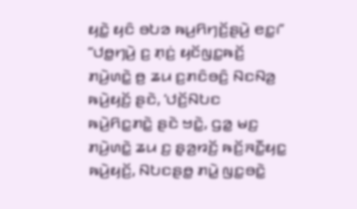ꤟꤢꤧ꤭ ꤟꤢꤨ ꤋꤝꤤ ꤒꤣ꤬ꤖꤚꤢꤩ꤬ꤔꤣꤧ꤬ ꤕꤢ꤭꤯”
“ꤓꤥ꤭ꤚꤣꤧ꤬ ꤢ꤬ ꤊ꤫ꤢꤦ꤬ ꤟꤢꤩꤜꤢ꤭ꤒꤢꤩ꤬ ꤊꤣꤧ꤬ꤛꤢꤧ꤭ ꤥ꤬ ꤘꤣ ꤢ꤬ꤊꤢꤨꤋꤢꤨ꤬ ꤡꤢꤡꤤ꤬ ꤒꤣꤧ꤬ꤟꤢꤩ꤬ ꤔꤢꤧ, ‘ꤓꤢꤩ꤬ꤡꤝꤢ ꤒꤣꤧ꤬ꤖꤢ꤭ꤊꤢꤧ꤭ ꤔꤢꤧ ꤠꤢꤧ꤭, ꤞꤤ꤭ ꤗꤢ꤬ ꤊꤣꤧ꤬ꤛꤢꤧ꤭ ꤘꤣ ꤢ꤬ ꤔ꤫ꤤ꤬ꤙꤢꤩ꤬ ꤒꤢꤩ꤬ꤏꤢꤪ꤭ꤟꤢ꤭ ꤒꤣꤧ꤬ꤟꤢꤩ꤬, ꤡꤝꤢꤔꤥ꤭ ꤊꤣꤧ꤭ ꤜꤢ꤭ꤋꤢꤧ꤭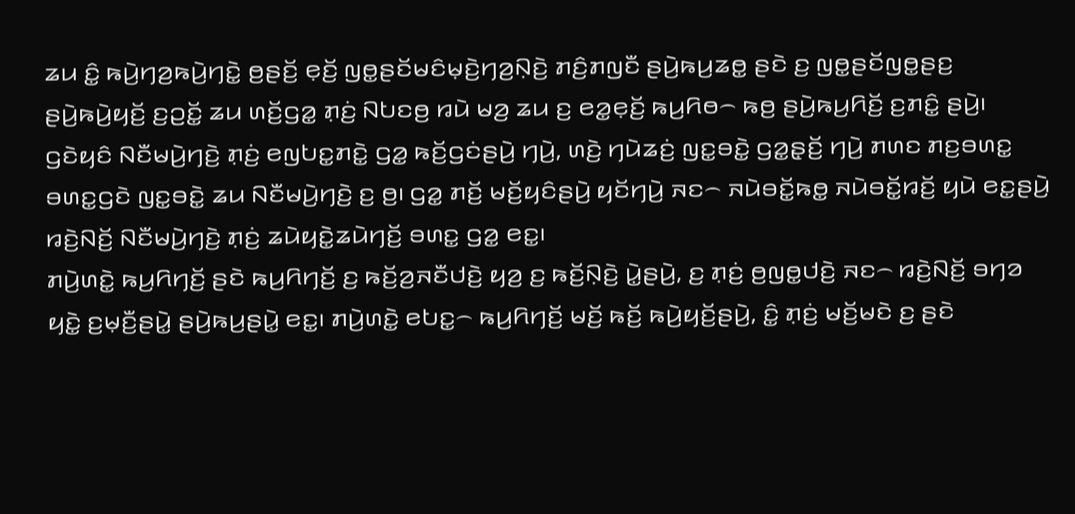ꤘꤣ ꤢꤨ꤭ ꤒꤣꤧ꤬ꤚꤤ꤬ꤒꤣꤧ꤬ꤚꤢꤧ꤭ ꤥ꤬ꤔꤢꤩ꤬ ꤕ꤫ꤢꤩ꤬ ꤜꤥ꤭ꤔꤢꤩꤗꤢꤨꤗ꤫ꤢꤧ꤬ꤚꤤ꤬ꤡ꤫ꤢꤧ꤬ ꤊꤢꤨ꤬ꤊꤜꤢꤪ ꤔꤣꤧ꤬ꤒꤣ꤬ꤘꤥ꤭ ꤔꤢꤧ ꤢ꤬ ꤜꤥ꤭ꤔꤢꤩꤜꤥ꤭ꤔꤢ꤬ ꤔꤣꤧ꤬ꤒꤣꤧ꤬ꤟꤢꤩ꤬ ꤢ꤬ꤑꤢꤩ꤭ ꤘꤣ ꤛꤢꤩ꤬ꤞꤤ꤭ ꤊ꤫ꤢꤦ꤬ ꤡꤝꤢꤥ꤬ ꤙꤣꤧ ꤗꤤ꤬ ꤘꤣ ꤢ꤬ ꤕꤤ꤭ꤕ꤫ꤢꤩ꤬ ꤒꤣ꤬ꤖꤥ꤮ ꤒꤥ꤬ ꤔꤣꤧ꤬ꤒꤣ꤬ꤖꤢꤩ꤬ ꤢ꤬ꤊꤢꤨ꤭ ꤔꤣꤧ꤬꤯
ꤞꤢꤧꤟꤢꤨ ꤡꤢꤪꤗꤣꤧ꤬ꤚꤢꤧ꤬ ꤊ꤫ꤢꤦ꤬ ꤕꤜꤝꤢ꤭ꤊꤢꤧ꤭ ꤞꤤ꤭ ꤒꤢꤩ꤬ꤞꤢꤦꤔꤣꤧ꤬ ꤚꤣꤧ꤬, ꤛꤢꤧ꤬ ꤚꤣꤧꤘꤢꤦ꤬ ꤜꤢ꤭ꤋꤢꤧ꤭ ꤞꤤ꤭ꤔ꤫ꤢꤩ꤬ ꤚꤣꤧ꤬ ꤊꤛꤢ ꤊꤢ꤬ꤋꤛꤢ꤭ ꤋꤛꤢ꤭ꤞꤢꤧ ꤜꤢ꤭ꤋꤢꤧ꤭ ꤘꤣ ꤡꤢꤪꤗꤣꤧ꤬ꤚꤢꤧ꤬ ꤢ꤬ ꤥ꤬꤯ ꤞꤤ꤭ ꤊꤢꤩ꤬ ꤗꤢꤩ꤬ꤟꤢꤨꤔꤣꤧ꤬ ꤟꤢꤩꤚꤣꤧ꤬ ꤏꤢ꤮ ꤏꤣꤧꤋꤢꤩ꤭ꤒꤥ꤭ ꤏꤣꤧꤋꤢꤩ꤭ꤙꤢꤩ꤬ ꤟꤣꤧ ꤕꤢ꤭ꤔꤣꤧ꤬ ꤙꤢꤧ꤬ꤡꤢꤩ꤬ ꤡꤢꤪꤗꤣꤧ꤬ꤚꤢꤧ꤬ ꤊ꤫ꤢꤦ꤬ ꤘꤣꤧꤟꤢꤧ꤭ꤘꤣꤧꤚꤢꤩ꤬ ꤋꤛꤢ꤭ ꤞꤤ꤭ ꤕꤢ꤭꤯
ꤊꤣꤧ꤬ꤛꤢꤧ꤭ ꤒꤣ꤬ꤖꤚꤢꤩ꤬ ꤔꤢꤧ ꤒꤣ꤬ꤖꤚꤢꤩ꤬ ꤢ꤬ ꤒꤢꤩ꤬ꤤ꤬ꤏꤢꤪꤓꤢꤧ꤬ ꤟꤤ꤬ ꤢ꤬ ꤒꤢꤩ꤬ꤡ꤫ꤢꤧ꤬ ꤣꤧ꤭ꤔꤣꤧ꤬, ꤢ꤬ ꤊ꤫ꤢꤦ꤬ ꤥ꤬ꤜꤥ꤭ꤓꤢꤧ꤬ ꤏꤢ꤮ ꤙꤢꤧ꤬ꤡꤢꤩ꤬ ꤋꤚꤤ ꤟꤢꤧ꤭ ꤢ꤬ꤗ꤫ꤢꤪ꤬ꤔꤣꤧ꤭ ꤔꤣꤧ꤬ꤒꤣ꤬ꤔꤣꤧ꤭ ꤕꤢ꤭꤯ ꤊꤣꤧ꤬ꤛꤢꤧ꤭ ꤕꤝꤢ꤭꤮ ꤒꤣ꤬ꤖꤚꤢꤩ꤬ ꤗꤢꤩ꤬ ꤒꤢꤩ꤬ ꤒꤣꤧ꤬ꤟꤢꤩ꤬ꤔꤣꤧ꤬, ꤢꤨ꤭ ꤊ꤫ꤢꤦ꤬ ꤗꤢꤩ꤬ꤗꤢꤧ ꤢ꤬ ꤔꤢꤧ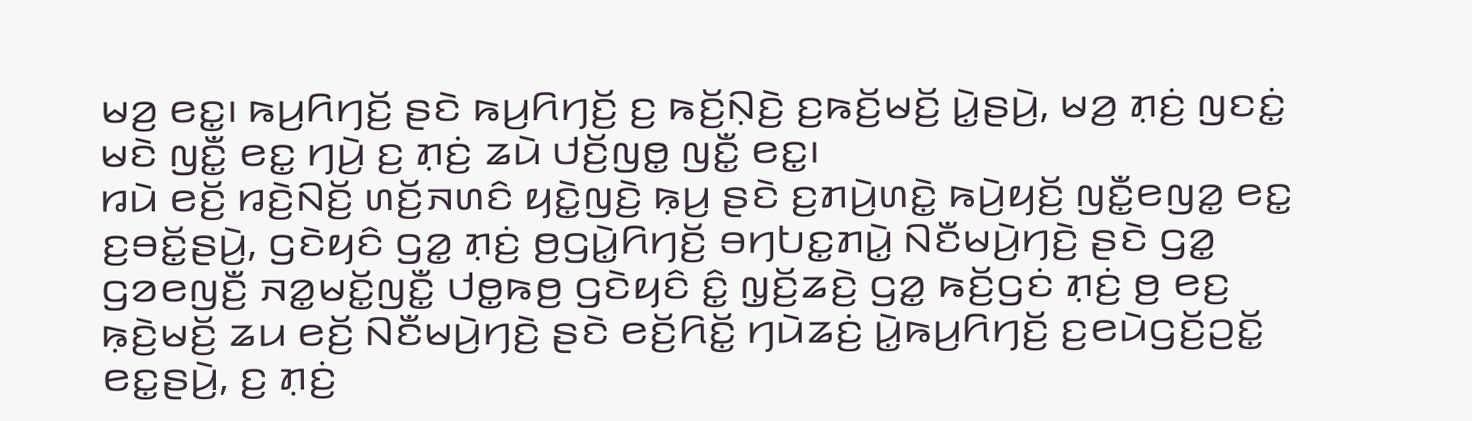ꤗꤤ꤬ ꤕꤢ꤭꤯ ꤒꤣ꤬ꤖꤚꤢꤩ꤬ ꤔꤢꤧ ꤒꤣ꤬ꤖꤚꤢꤩ꤬ ꤢ꤬ ꤒꤢꤩ꤬ꤡ꤫ꤢꤧ꤬ ꤢ꤬ꤒꤢꤩ꤬ꤗꤢꤩ꤬ ꤣꤧ꤭ꤔꤣꤧ꤬, ꤗꤤ꤬ ꤊ꤫ꤢꤦ꤬ ꤜꤢꤢꤦ꤭ ꤗꤢꤧ ꤜꤢꤪ꤭ ꤕꤢ꤭ ꤚꤣꤧ꤬ ꤢ꤬ ꤊ꤫ꤢꤦ꤬ ꤘꤣꤧ ꤓꤢꤩ꤬ꤜꤥ꤭ ꤜꤢꤪ꤭ ꤕꤢ꤭꤯
ꤙꤣꤧ ꤕꤢꤩ꤬ ꤙꤢꤧ꤬ꤡꤢꤩ꤬ ꤛꤢꤩ꤬ꤏꤛꤢꤨ ꤟꤢꤧ꤭ꤜꤢꤧ꤬ ꤒ꤫ꤣ꤬ ꤔꤢꤧ ꤢ꤬ꤊꤣꤧ꤬ꤛꤢꤧ꤭ ꤒꤣꤧ꤬ꤟꤢꤩ꤬ ꤜꤢꤪ꤭ꤕꤜꤤ꤭ ꤕꤢ꤭ ꤢ꤬ꤋꤢꤩ꤭ꤔꤣꤧ꤬, ꤞꤢꤧꤟꤢꤨ ꤞꤤ꤭ ꤊ꤫ꤢꤦ꤬ ꤥ꤬ꤞꤣꤧ꤭ꤖꤚꤢꤩ꤬ ꤋꤚꤝꤢ꤭ꤊꤣꤧ꤭ ꤡꤢꤪꤗꤣꤧ꤬ꤚꤢꤧ꤬ ꤔꤢꤧ ꤞꤤ꤭ ꤞꤤꤕꤜꤢꤪ꤬ ꤏꤤ꤭ꤗꤢꤩ꤭ꤜꤢꤪ꤭ ꤓꤥ꤭ꤒꤥ꤬ ꤞꤢꤧꤟꤢꤨ ꤢꤨ꤭ ꤜ꤫ꤢꤩ꤬ꤘꤢꤧ꤬ ꤞꤤ꤭ ꤒꤢꤩ꤬ꤞꤢꤦ ꤊ꤫ꤢꤦ꤬ ꤥ꤬ ꤕꤢ꤬ ꤒ꤫ꤢꤧ꤬ꤗꤢꤩ꤬ ꤘꤣ ꤕꤢꤩ꤬ ꤡꤢꤪꤗꤣꤧ꤬ꤚꤢꤧ꤬ ꤔꤢꤧ ꤕꤢꤩ꤬ꤖꤢꤩ꤭ ꤚꤣꤧꤘꤢꤦ꤬ ꤣꤧ꤭ꤒꤣ꤬ꤖꤚꤢꤩ꤬ ꤢ꤬ꤕꤣꤧꤞꤢꤩ꤬ꤑꤢꤩ꤭ ꤕꤢ꤭ꤔꤣꤧ꤬, ꤢ꤬ ꤊ꤫ꤢꤦ꤬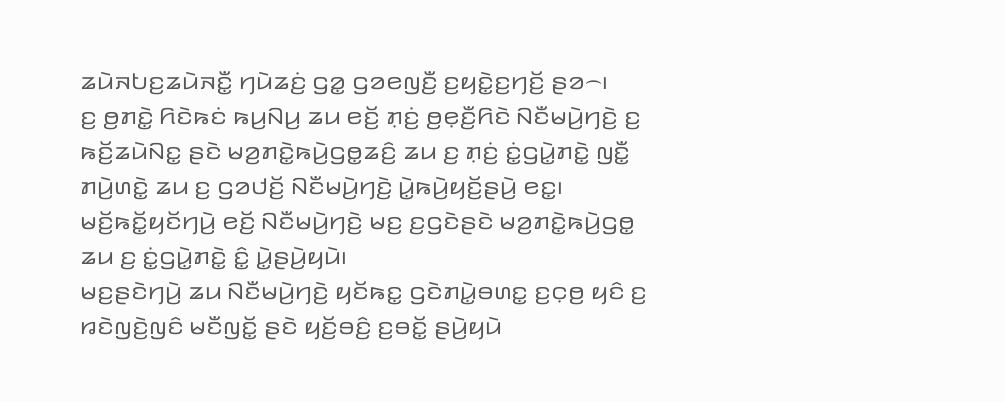ꤘꤣꤧꤏꤝꤢ꤬ꤘꤣꤧꤏꤢꤪ꤭ ꤚꤣꤧꤘꤢꤦ꤬ ꤞꤤ꤭ ꤞꤤꤕꤜꤢꤪ꤬ ꤢ꤬ꤟꤢꤧ꤭ꤢ꤬ꤚꤢꤩ꤬ ꤔꤤ꤮꤯
ꤢ꤬ ꤥ꤬ꤊꤢꤧ꤭ ꤖꤢꤧꤒꤢꤦ ꤒꤣ꤬ꤡꤣ꤬ ꤘꤣ ꤕꤢꤩ꤬ ꤊ꤫ꤢꤦ꤬ ꤥ꤬ꤕ꤫ꤢꤪ꤬ꤖꤢꤧ ꤡꤢꤪꤗꤣꤧ꤬ꤚꤢꤧ꤬ ꤢ꤬ ꤒꤢꤩ꤬ꤘꤣꤧꤡꤢ꤭ ꤔꤢꤧ ꤗꤤ꤬ꤊꤢꤧ꤭ꤒꤣꤧ꤬ꤞꤥ꤭ꤘꤢꤨ꤬ ꤘꤣ ꤢ꤬ ꤊ꤫ꤢꤦ꤬ ꤢꤦ꤭ꤞꤣꤧ꤭ꤊꤢꤧ꤭ ꤜꤢꤪ꤭ ꤊꤣꤧ꤬ꤛꤢꤧ꤭ ꤘꤣ ꤢ꤬ ꤞꤤꤓꤢꤩ꤬ ꤡꤢꤪꤗꤣꤧ꤬ꤚꤢꤧ꤬ ꤣꤧ꤭ꤒꤣꤧ꤬ꤟꤢꤩ꤬ꤔꤣꤧ꤬ ꤕꤢ꤭꤯
ꤗꤢꤩ꤬ꤒꤢꤩ꤭ꤟꤢꤩꤚꤣꤧ꤬ ꤕꤢꤩ꤬ ꤡꤢꤪꤗꤣꤧ꤬ꤚꤢꤧ꤬ ꤗꤢ꤬ ꤢ꤬ꤞꤢꤧꤔꤢꤧ ꤗꤤ꤬ꤊꤢꤧ꤭ꤒꤣꤧ꤬ꤞꤥ꤭ ꤘꤣ ꤢ꤬ ꤢꤦ꤭ꤞꤣꤧ꤭ꤊꤢꤧ꤭ ꤢꤨ꤭ ꤣꤧ꤭ꤔꤣꤧ꤬ꤟꤣꤧ꤯
ꤗꤢ꤬ꤔꤢꤧꤚꤣꤧ꤬ ꤘꤣ ꤡꤢꤪꤗꤣꤧ꤬ꤚꤢꤧ꤬ ꤟꤢꤩꤒꤢ꤭ ꤞꤢꤧꤊꤣꤧ꤭ꤋꤛꤢ꤭ ꤢ꤬ꤍ꤫ꤥ꤬ ꤟꤢꤨ ꤢ꤬ ꤙꤢꤧꤜꤢꤧ꤬ꤜꤢꤨ ꤗꤢꤪꤜꤢꤩ꤭ ꤔꤢꤧ ꤟꤢꤩ꤬ꤋꤢꤨ꤬ ꤢ꤬ꤋꤢꤩ꤭ ꤔꤣꤧ꤬ꤟꤣꤧ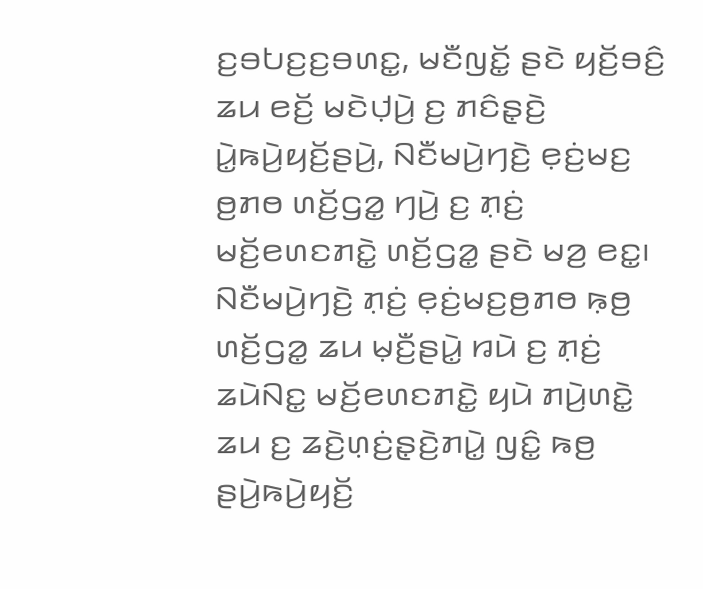ꤢ꤬ꤋꤝꤢ꤬ꤢ꤬ꤋꤛꤢ꤭, ꤗꤢꤪꤜꤢꤩ꤭ ꤔꤢꤧ ꤟꤢꤩ꤬ꤋꤢꤨ꤬ ꤘꤣ ꤕꤢꤩ꤬ ꤗꤢꤧꤓ꤫ꤣꤧ꤬ ꤢ꤬ ꤊꤢꤨꤔ꤫ꤢꤧ꤬ ꤣꤧ꤭ꤒꤣꤧ꤬ꤟꤢꤩ꤬ꤔꤣꤧ꤬, ꤡꤢꤪꤗꤣꤧ꤬ꤚꤢꤧ꤬ ꤕ꤫ꤢꤦ꤬ꤗꤢ꤬ ꤥ꤬ꤊꤥ ꤛꤢꤩ꤬ꤞꤤ꤭ ꤚꤣꤧ꤬ ꤢ꤬ ꤊ꤫ꤢꤦ꤬ ꤗꤢꤩ꤬ꤕꤛꤢꤊꤢꤧ꤭ ꤛꤢꤩ꤬ꤞꤤ꤭ ꤔꤢꤧ ꤗꤤ꤬ ꤕꤢ꤭꤯ ꤡꤢꤪꤗꤣꤧ꤬ꤚꤢꤧ꤬ ꤊ꤫ꤢꤦ꤬ ꤕ꤫ꤢꤦ꤬ꤗꤢ꤬ꤥ꤬ꤊꤥ ꤒ꤫ꤥ꤬ ꤛꤢꤩ꤬ꤞꤤ꤭ ꤘꤣ ꤗ꤫ꤢꤪ꤬ꤔꤣꤧ꤭ ꤙꤣꤧ ꤢ꤬ ꤊ꤫ꤢꤦ꤬ ꤘꤣꤧꤡꤢ꤭ ꤗꤢꤩ꤬ꤕꤛꤢꤊꤢꤧ꤭ ꤟꤣꤧ ꤊꤣꤧ꤬ꤛꤢꤧ꤭ ꤘꤣ ꤢ꤬ ꤘꤢꤧ꤬ꤛ꤫ꤢꤦ꤬ꤔ꤫ꤢꤧ꤬ꤊꤣꤧ꤭ ꤜꤢꤨ꤭ ꤒꤥ꤬ ꤔꤣꤧ꤬ꤒꤣꤧ꤬ꤟꤢꤩ꤬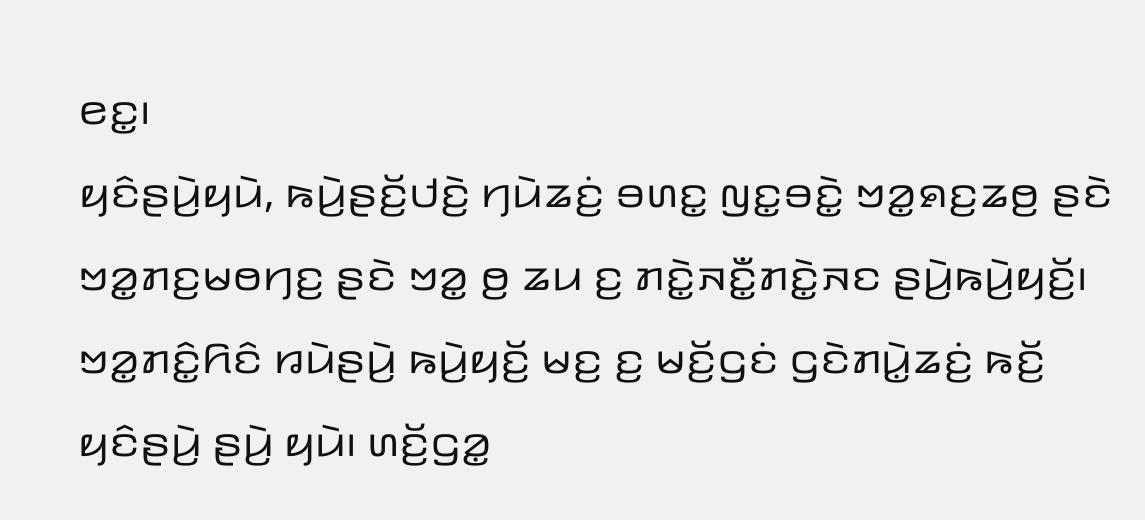ꤕꤢ꤭꤯
ꤟꤢꤨꤔꤣꤧ꤬ꤟꤣꤧ, ꤒꤣꤧ꤬ꤔꤢꤩ꤬ꤓꤢꤧ꤬ ꤚꤣꤧꤘꤢꤦ꤬ ꤋꤛꤢ꤭ ꤜꤢ꤭ꤋꤢꤧ꤭ ꤠꤤ꤭ꤎꤢ꤬ꤘꤥ꤬ ꤔꤢꤧ ꤠꤤ꤭ꤊꤢ꤬ꤗꤥꤚꤢ꤬ ꤔꤢꤧ ꤠꤤ꤭ ꤥ꤬ ꤘꤣ ꤢ꤬ ꤊꤢꤧ꤭ꤏꤢꤪ꤭ꤊꤢꤧ꤭ꤏꤢ ꤔꤣꤧ꤬ꤒꤣꤧ꤬ꤟꤢꤩ꤬꤯ ꤠꤤ꤭ꤊꤢꤨ꤭ꤖꤢꤨ ꤙꤣꤧꤔꤣꤧ꤬ ꤒꤣꤧ꤬ꤟꤢꤩ꤬ ꤗꤢ꤬ ꤢ꤬ ꤗꤢꤩ꤬ꤞꤢꤦ ꤞꤢꤧꤊꤣꤧ꤭ꤘꤢꤦ꤬ ꤒꤢꤩ꤬ ꤟꤢꤨꤔꤣꤧ꤬ ꤔꤣꤧ꤬ ꤟꤣꤧ꤯ ꤛꤢꤩ꤬ꤞꤤ꤭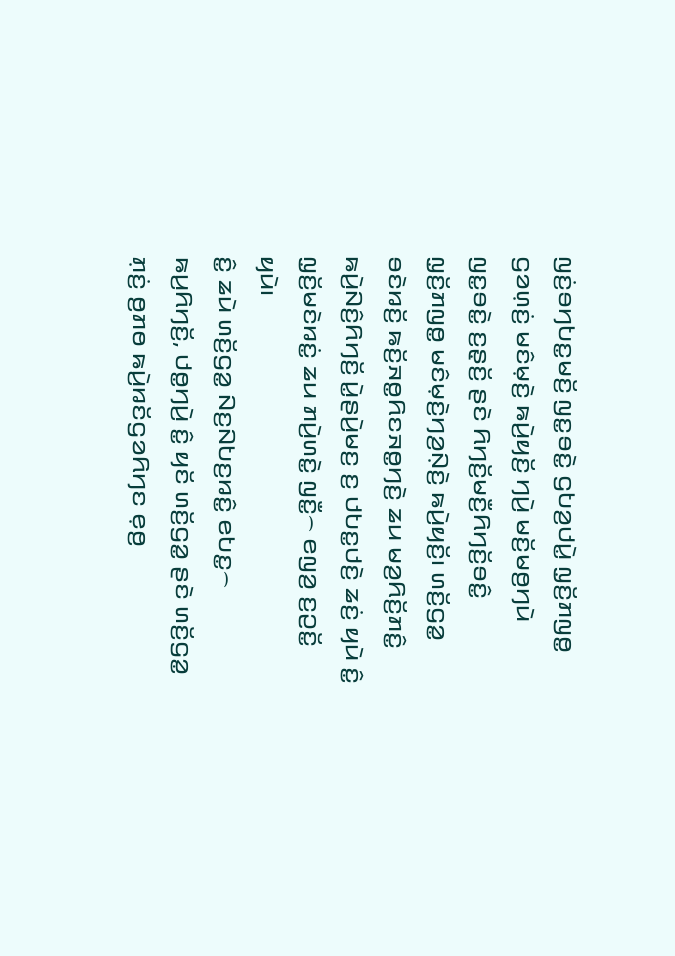ꤜꤢꤦ꤬ꤋꤚꤝꤢ꤭ꤗꤢꤩ꤬ ꤜꤢ꤭ꤋꤢꤧ꤭ ꤞꤝꤤ꤬ꤓꤣꤧ꤭ ꤜ꤫ꤢꤩ꤬ꤊꤜꤥ꤭ ꤞꤤꤛ꤫ꤢꤦ꤬ ꤗꤢꤨꤗ꤫ꤢꤧ꤬ ꤒꤣꤧ꤬ꤟꤢꤩ꤬ ꤚꤣꤧ꤬ ꤗꤢꤩ꤬ꤗꤥ꤬ꤚꤣꤧ ꤜꤢ꤭ꤋꤢꤧ꤭ ꤢ꤬ꤔ꤫ꤢꤩ꤬ ꤔꤢꤧ ꤖꤚꤢꤩ꤬ꤗꤢꤪ꤬ꤖꤚꤢꤩ꤬ꤋꤢꤨ꤭ ꤜ꤫ꤢꤩ꤬ꤊꤜꤥ꤭ ꤗꤢꤨꤗ꤫ꤢꤧ꤬ꤚꤤ꤬ꤡ꤫ꤢꤧ꤬ ꤒꤣꤧ꤬ꤟꤢꤩ꤬꤯ ꤛꤢꤩ꤬ꤞꤤ꤭ ꤋꤢꤧꤙꤢꤩ꤬ ꤒꤢꤩ꤬ꤏꤥ꤭ꤖꤢꤏꤥ꤭ꤚꤢꤧ꤬ ꤘꤣ ꤗꤤ꤬ꤖꤢꤩ꤬ꤊꤢꤨ꤭ ꤒꤣꤧ꤬ꤡꤢꤨ꤬ꤖꤚꤢꤩ꤬ ꤣꤧ꤭ꤔꤣꤧ꤬ꤗꤢ꤬ ꤢ꤬ ꤓꤝꤢ꤭ꤓꤢꤧ꤬ ꤘꤢꤦ꤬ ꤟꤣꤧ ꤢꤨ꤭ ꤜ꤫ꤢꤩ꤬ꤗꤢꤧꤙꤢꤦ꤭ ꤘꤣ ꤊꤣꤧ꤬ꤛꤢꤧ꤭ ꤜꤢꤪ꤭꤮ ꤕꤜꤤ꤬ ꤢ꤬ꤑꤢꤩ꤭ ꤟꤣꤧ꤯
ꤢꤨ꤭ ꤘꤣꤧ ꤛꤢꤩ꤬ꤞꤤ꤭ ꤡꤢ꤬ꤡꤝꤢ꤬ꤙꤢꤨ꤭ ꤕꤝꤢ꤭꤮ ꤒꤣ꤬ꤖꤚꤢꤩ꤬, ꤓꤥ꤭ꤚꤣꤧ꤬ ꤢꤨ꤭ ꤟꤢꤩ ꤛꤢꤩ꤬ꤞꤤ꤭ ꤔꤢꤧ ꤛꤢꤩ꤬ꤞꤤ꤭ ꤊ꤫ꤢꤦ꤬ ꤥ꤬ꤊꤥ ꤒꤣꤧ꤬ꤙꤢꤩꤞꤤꤖꤚꤢ ꤕ꤫ꤥ꤬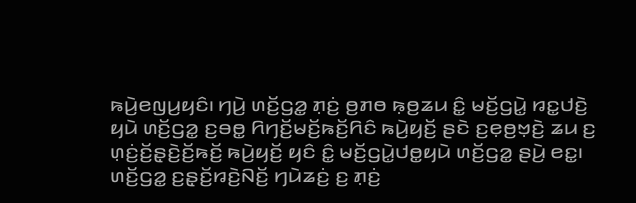ꤒꤣꤧ꤬ꤕꤜꤣ꤬ꤟꤢꤨ꤯ ꤚꤣꤧ꤬ ꤛꤢꤩ꤬ꤞꤤ꤭ ꤊ꤫ꤢꤦ꤬ ꤥ꤬ꤊꤥ ꤒ꤫ꤥ꤬ꤘꤣ ꤢꤨ꤭ ꤗꤢꤩ꤬ꤞꤣꤧ꤭ ꤙꤢ꤭ꤓꤢꤧ꤬ ꤟꤣꤧ ꤛꤢꤩ꤬ꤞꤤ꤭ ꤢ꤬ꤋꤥ꤭ ꤖꤚꤢꤩ꤬ꤗꤢꤩ꤬ꤒꤢꤩ꤬ꤖꤢꤨ ꤒꤣꤧ꤬ꤟꤢꤩ꤬ ꤔꤢꤧ ꤢ꤬ꤕ꤫ꤥ꤬ꤠ꤫ꤢꤧ꤬ ꤘꤣ ꤢ꤬ ꤛ꤫ꤢꤦ꤬ꤢꤩ꤬ꤔ꤫ꤢꤧ꤬ꤢꤩ꤬ꤒꤢꤩ꤬ ꤒꤣꤧ꤬ꤟꤢꤩ꤬ ꤟꤢꤨ ꤢꤨ꤭ ꤗꤢꤩ꤬ꤞꤣꤧ꤭ꤓꤥ꤭ꤟꤣꤧ ꤛꤢꤩ꤬ꤞꤤ꤭ ꤔꤣꤧ꤬ ꤕꤢ꤭꤯
ꤛꤢꤩ꤬ꤞꤤ꤭ ꤢ꤬ꤔ꤫ꤢꤩ꤬ꤙꤢꤧ꤬ꤡꤢꤩ꤬ ꤚꤣꤧꤘꤢꤦ꤬ ꤢ꤬ ꤊ꤫ꤢꤦ꤬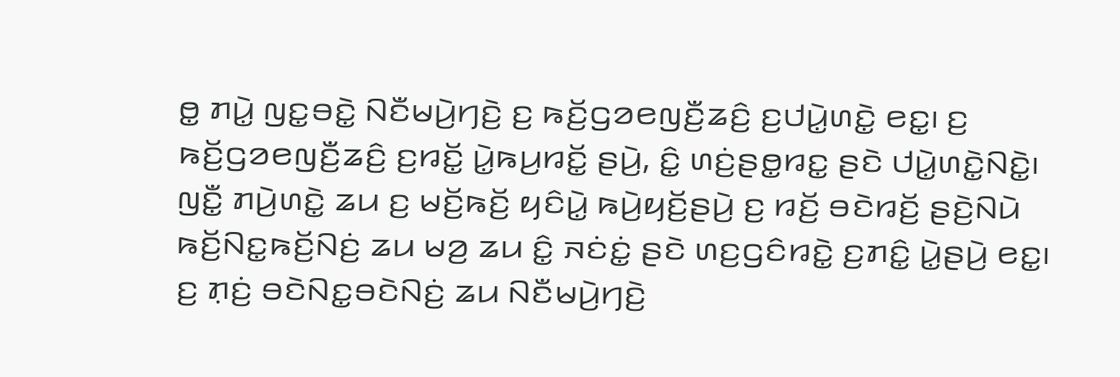ꤥ꤭ ꤊꤣꤧ꤭ ꤜꤢ꤭ꤋꤢꤧ꤭ ꤡꤢꤪꤗꤣꤧ꤬ꤚꤢꤧ꤬ ꤢ꤬ ꤒꤢꤩ꤬ꤞꤤꤕꤜꤢꤪ꤬ꤘꤢꤨ꤬ ꤢ꤬ꤓꤣꤧ꤭ꤛꤢꤧ꤭ ꤕꤢ꤭꤯ ꤢ꤬ ꤒꤢꤩ꤬ꤞꤤꤕꤜꤢꤪ꤬ꤘꤢꤨ꤬ ꤢ꤬ꤙꤢꤩ꤭ ꤣꤧ꤭ꤒꤣ꤬ꤙꤢꤩ꤭ ꤔꤣꤧ꤬, ꤢꤨ꤭ ꤛꤢꤦ꤬ꤔꤥ꤭ꤙꤢ꤭ ꤔꤢꤧ ꤓꤣꤧ꤭ꤛꤢꤧ꤭ꤡꤢꤧ꤭꤯ ꤜꤢꤪ꤭ ꤊꤣꤧ꤬ꤛꤢꤧ꤭ ꤘꤣ ꤢ꤬ ꤗꤢꤩ꤬ꤒꤢꤩ꤬ ꤟꤢꤨꤣꤧ꤭ ꤒꤣꤧ꤬ꤟꤢꤩ꤬ꤔꤣꤧ꤬ ꤢ꤬ ꤙꤢꤩ꤬ ꤋꤢꤧꤙꤢꤩ꤬ ꤔꤢꤧ꤬ꤡꤣꤧ ꤒꤢꤩ꤬ꤡꤢ꤭ꤒꤢꤩ꤬ꤡꤢꤦ꤬ ꤘꤣ ꤗꤤ꤬ ꤘꤣ ꤢꤨ꤭ ꤏꤢꤦꤢꤦ꤭ ꤔꤢꤧ ꤛꤢ꤬ꤞꤢꤨꤙꤢꤧ꤭ ꤢ꤬ꤊꤢꤨ꤭ ꤣꤧ꤭ꤔꤣꤧ꤬ ꤕꤢ꤭꤯ ꤢ꤬ ꤊ꤫ꤢꤦ꤬ ꤋꤢꤧꤡꤢ꤭ꤋꤢꤧꤡꤢꤦ꤬ ꤘꤣ ꤡꤢꤪꤗꤣꤧ꤬ꤚꤢꤧ꤬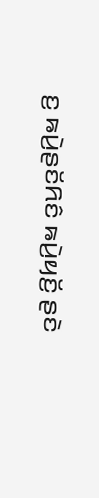ꤢ꤬ ꤒꤣꤧ꤬ꤔꤢꤩꤖꤢꤨ ꤒꤣꤧ꤬ꤟꤢꤩ꤬ ꤔꤢꤧ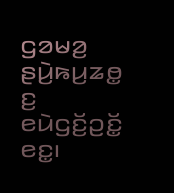ꤞꤤꤗꤤ꤬ ꤔꤣꤧ꤬ꤒꤣ꤬ꤘꤥ꤭ ꤢ꤬ ꤕꤣꤧꤞꤢꤩ꤬ꤑꤢꤩ꤭ ꤕꤢ꤭꤯